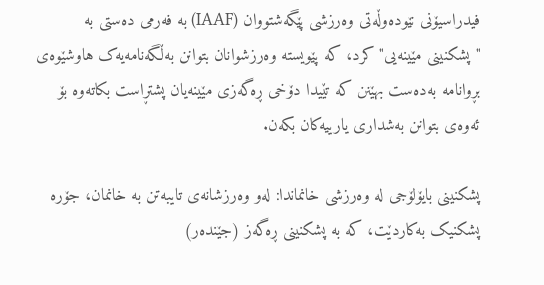فیدراسیۆنی نێودەوڵەتی وەرزشی پێگەشتووان (IAAF) بە فەرمی دەستی بە "پشکنینی مێینەیی" کرد، کە پێویستە وەرزشوانان بتوانن بەڵگەنامەیەک هاوشێوەی بڕوانامە بەدەست بهێنن کە تێیدا دۆخی ڕەگەزی مێینەیان پشتڕاست بکاتەوە بۆ ئەوەی بتوانن بەشداری یارییەکان بکەن.

پشکنینی بایۆلۆجی لە وەرزشی خانماندا: لەو وەرزشانەی تایبەتن بە خانمان، جۆرە پشکنیک بەکاردێت، کە بە پشکنینی ڕەگەز (جێندەر)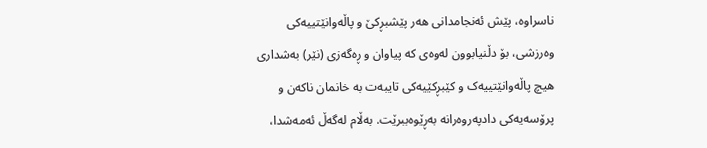ناسراوە، پێش ئەنجامدانی هەر پێشبڕکێ و پاڵەوانێتییەکی وەرزشی، بۆ دڵنیابوون لەوەی کە پیاوان و ڕەگەزی (نێر) بەشداری هیچ پاڵەوانێتییەک و کێبڕکێیەکی تایبەت بە خانمان ناکەن و پرۆسەیەکی دادپەروەرانە بەڕێوەببرێت. بەڵام لەگەڵ ئەمەشدا،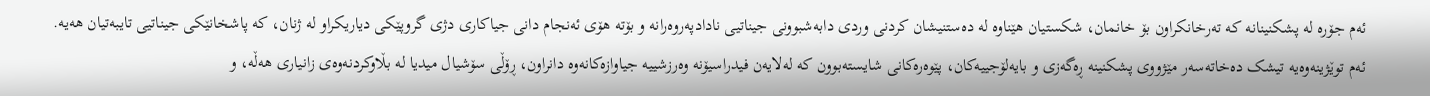ئەم جۆرە لە پشکنینانە کە تەرخانکراون بۆ خانمان، شکستیان هێناوە لە دەستنیشان کردنی وردی دابەشبوونی جیناتیی نادادپەروەرانە و بۆتە هۆی ئەنجام دانی جیاکاری دژی گروپێکی دیاریکراو لە ژنان، کە پاشخانێکی جیناتیی تایبەتیان هەیە. ئەم توێژینەوەیە تیشک دەخاتەسەر مێژووی پشکنینە ڕەگەزی و بایەلۆجییەکان، پێوەرەکانی شایستەبوون کە لەلایەن فیدراسیۆنە وەرزشییە جیاوازەکانەوە دانراون، ڕۆڵی سۆشیال میدیا لە بڵاوکردنەوەی زانیاری هەڵە، و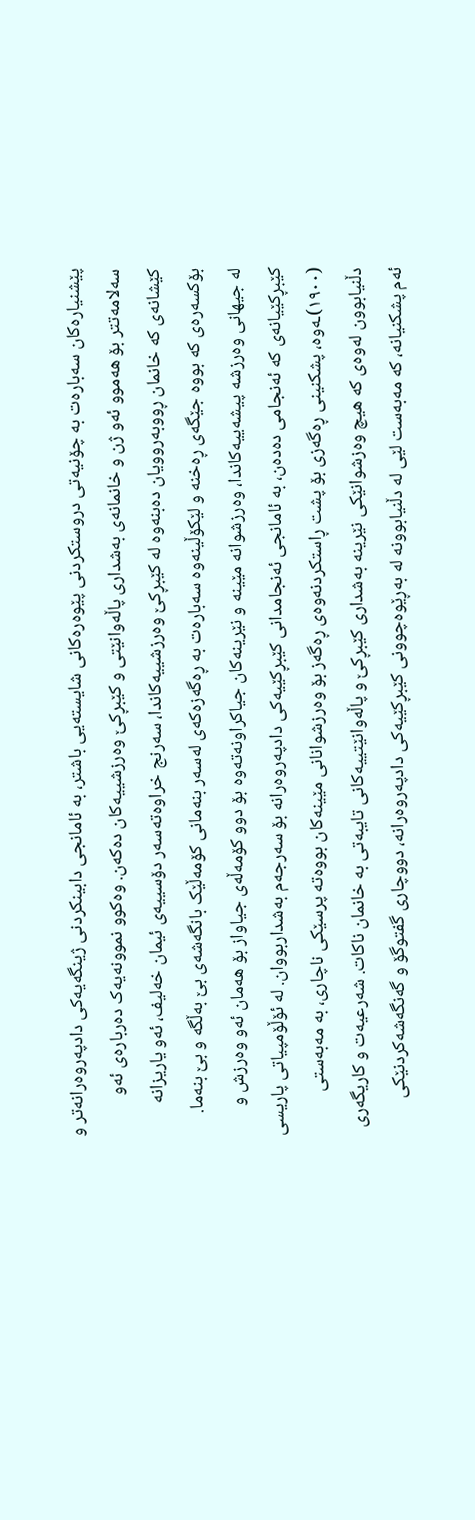پێشنیارەکان سەبارەت بە چۆنیەتی دروستکردنی پێوەرەکانی شایستەیی باشتر، بە ئامانجی دابینکردنی ژینگەیەکی دادپەروەرانەتر و سەلامەتتر بۆ هەموو ئەو ژن و خانمانەی بەشداری پاڵەوانێتی و کێبڕکێ وەرزشییەکان دەکەن. وەکوو نموونەیەک دەربارەی ئەو کێشانەی کە خانمان ڕووبەروویان دەبنەوە لە کێبڕکێ وەرزشییەکاندا، سەرنج خراوەتەسەر دۆسییەی ئیمان خەلیف، ئەو یاریزانە بۆکسەرەی کە بووە جێگەی ڕەخنە و لێکۆڵینەوە سەبارەت بە ڕەگەزەکەی لەسەر بنەمانی کۆمەڵێک بانگەشەی بێ بەڵگە و بێ بنەما.
لە جیهانی وەرزشە پیشەییەکاندا، وەرزشوانە مێینە و نێرینەکان جیاکراونەتەوە بۆ دوو کۆمەڵەی جیاواز بۆ هەمان ئەو وەرزش و کێبڕکێیانەی کە ئەنجامی دەدەن، بە ئامانجی ئەنجامدانی کێبڕکێیەکی دادپەروەرانە بۆ سەرجەم بەشداربووان. لە ئۆڵۆمپیاتی پاریسی (١٩٠٠)ـەوە، پشکنینی ڕەگەزی بۆ پشت ڕاستکردنەوەی ڕەگەز بۆ وەرزشوانانی مێینەکان بووەتە پرسێکی ناچاری، بە مەبەستی دڵنیابوون لەوەی کە هیچ وەزشوانێکی نێرینە بەشداری کێبڕکێ و پاڵەوانێتییەکانی تایبەتی بە خانمان ناکات. شەرعیەت و کاریگەری ئەم پشکنیانە، کە مەبەست لێی لە دڵنیابوونە لە بەڕێوەچوونی کێبڕکێیەکی دادپەروەرانە، دووچاری گفتوگۆ و گەنگەشەکردنێکی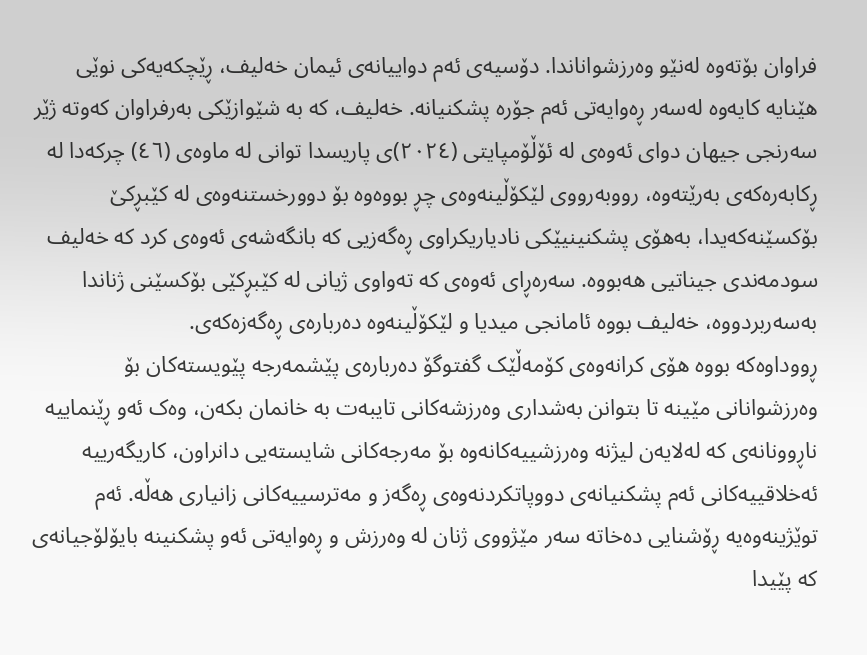فراوان بۆتەوە لەنێو وەرزشواناندا. دۆسیەی ئەم دواییانەی ئیمان خەلیف، ڕێچکەیەکی نوێی هێنایە کایەوە لەسەر ڕەوایەتی ئەم جۆرە پشکنیانە. خەلیف، کە بە شێوازێکی بەرفراوان کەوتە ژێر سەرنجی جیهان دوای ئەوەی لە ئۆڵۆمپایتی (٢٠٢٤)ی پاریسدا توانی لە ماوەی (٤٦) چرکەدا لە ڕکابەرەکەی بەرێتەوە، رووبەرووی لێکۆڵینەوەی چڕ بووەوە بۆ دوورخستنەوەی لە کێبڕکێ بۆکسێنەکەیدا، بەهۆی پشکنینیێکی نادیاریکراوی ڕەگەزیی کە بانگەشەی ئەوەی کرد کە خەلیف سودمەندی جیناتیی هەبووە. سەرەڕای ئەوەی کە تەواوی ژیانی لە کێبڕکێی بۆکسێنی ژناندا بەسەربردووە، خەلیف بووە ئامانجی میدیا و لێکۆڵینەوە دەربارەی ڕەگەزەکەی.
ڕووداوەکە بووە هۆی کرانەوەی کۆمەڵێک گفتوگۆ دەربارەی پێشمەرجە پێویستەکان بۆ وەرزشوانانی مێینە تا بتوانن بەشداری وەرزشەکانی تایبەت بە خانمان بکەن، وەک ئەو ڕێنماییە ناڕوونانەی کە لەلایەن لیژنە وەرزشییەکانەوە بۆ مەرجەکانی شایستەیی دانراون، کاریگەرییە ئەخلاقییەکانی ئەم پشکنیانەی دووپاتکردنەوەی ڕەگەز و مەترسییەکانی زانیاری هەڵە. ئەم توێژینەوەیە ڕۆشنایی دەخاتە سەر مێژووی ژنان لە وەرزش و ڕەوایەتی ئەو پشکنینە بایۆلۆجیانەی کە پێیدا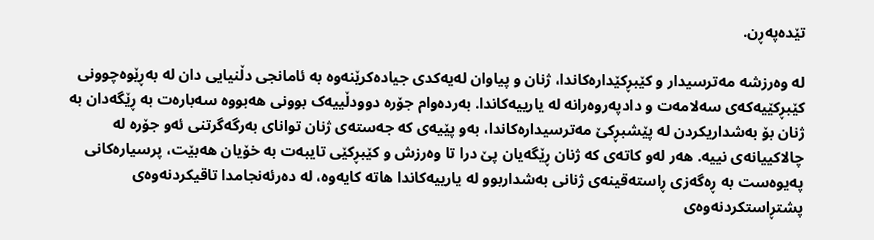تێدەپەڕن.

لە وەرزشە مەترسیدار و کێبڕکێدارەکاندا، ژنان و پیاوان لەیەکدی جیادەکرێنەوە بە ئامانجی دڵنیایی دان لە بەڕێوەچوونی کێبڕکێیەکەی سەلامەت و دادپەروەرانە لە یارییەکاندا. بەردەوام جۆرە دوودڵییەک بوونی هەبووە سەبارەت بە ڕێگەدان بە ژنان بۆ بەشداریکردن لە پێشبڕکێ مەترسیدارەکاندا، بەو پێیەی کە جەستەی ژنان توانای بەرگەگرتنی ئەو جۆرە لە چالاکییانەی نییە. هەر لەو کاتەی کە ژنان ڕێگەیان پێ درا تا وەرزش و کێبڕکێی تایبەت بە خۆیان هەبێت، پرسیارەکانی پەیوەست بە ڕەگەزی ڕاستەقینەی ژنانی بەشداربوو لە یارییەکاندا هاتە کایەوە، لە دەرئەنجامدا تاقیکردنەوەی پشتڕاستکردنەوەی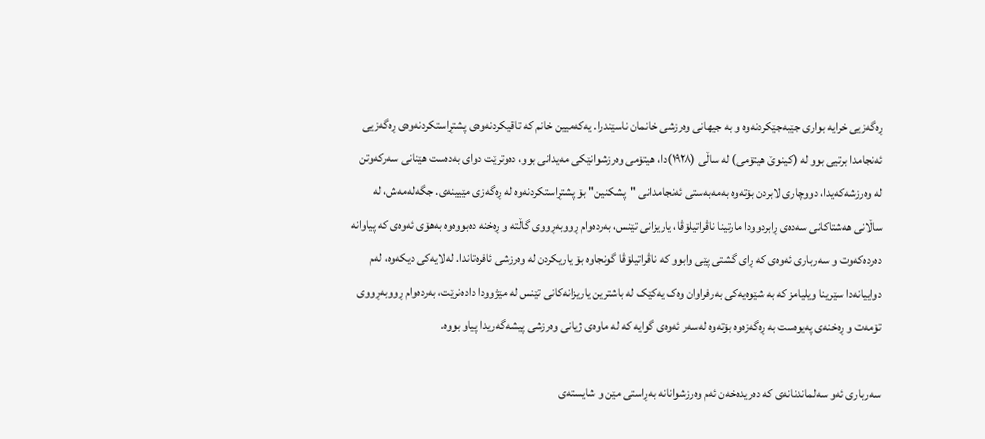ڕەگەزیی خرایە بواری جێبەجێکردنەوە و بە جیهانی وەرزشی خانمان ناسێندرا. یەکەمیین خانم کە تاقیکردنەوەی پشتڕاستکردنەوەی ڕەگەزیی ئەنجامدا برتیی بوو لە (کینوێ هیتۆمی) لە ساڵی (١٩٢٨)دا، هیتۆمی وەرزشوانێکی مەیدانی بوو، دەوترێت دوای بەدەست هێنانی سەرکەوتن لە وەرزشەکەیدا، دووچاری لابردن بۆتەوە بەمەبەستی ئەنجامدانی "پشکنین" بۆ پشتڕاستکردنەوە لە ڕەگەزی مێیینەی. جگەلەمەش، لە ساڵانی هەشتاکانی سەدەی ڕابردوودا مارتینا ناڤراتیلۆڤا، یاریزانی تێنس، بەردەوام ڕووبەڕووی گاڵتە و ڕەخنە دەبووەوە بەهۆی ئەوەی کە پیاوانە دەردەکەوت و سەرباری ئەوەی کە ڕای گشتی پێی وابوو کە ناڤراتیلۆڤا گونجاوە بۆ یاریکردن لە وەرزشی ئافرەتاندا. لەلایەکی دیکەوە، لەم دواییانەدا سێرینا ویلیامز کە بە شێوەیەکی بەرفراوان وەک یەکێک لە باشترین یاریزانەکانی تێنس لە مێژوودا دادەنرێت، بەردەوام ڕووبەڕووی تۆمەت و ڕەخنەی پەیوەست بە ڕەگەزەوە بۆتەوە لەسەر ئەوەی گوایە کە لە ماوەی ژیانی وەرزشی پیشەگەریدا پیاو بووە.

سەرباری ئەو سەلماندنانەی کە دەریدەخەن ئەم وەرزشوانانە بەڕاستی مێن و شایستەی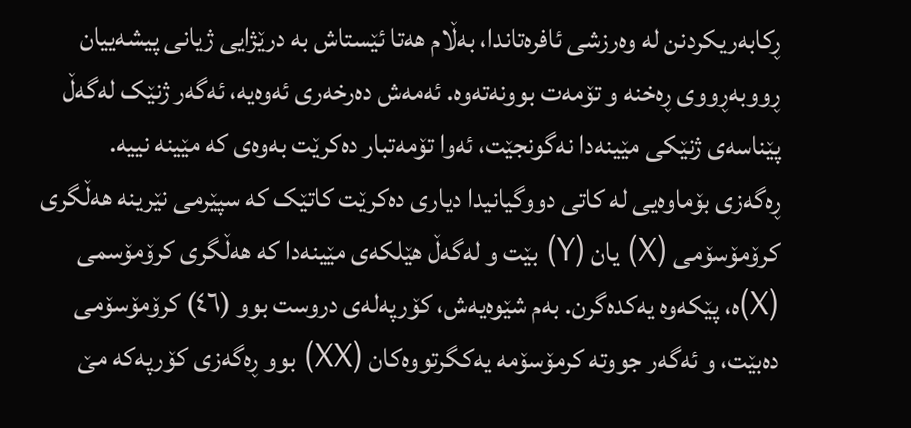ڕکابەریکردنن لە وەرزشی ئافرەتاندا، بەڵام هەتا ئێستاش بە درێژایی ژیانی پیشەییان ڕووبەڕووی ڕەخنە و تۆمەت بوونەتەوە. ئەمەش دەرخەری ئەوەیە، ئەگەر ژنێک لەگەڵ پێناسەی ژنێکی مێینەدا نەگونجێت، ئەوا تۆمەتبار دەکرێت بەوەی کە مێینە نییە.
ڕەگەزی بۆماوەیی لە کاتی دووگیانیدا دیاری دەکرێت کاتێک کە سپێرمی نێرینە هەڵگری کرۆمۆسۆمی (X) یان (Y) بێت و لەگەڵ هێلکەی مێینەدا کە هەڵگری کرۆمۆسمی (X)ە، پێکەوە یەکدەگرن. بەم شێوەیەش، کۆرپەلەی دروست بوو (٤٦) کرۆمۆسۆمی دەبێت، و ئەگەر جووتە کرمۆسۆمە یەکگرتووەکان (XX) بوو ڕەگەزی کۆرپەکە مێ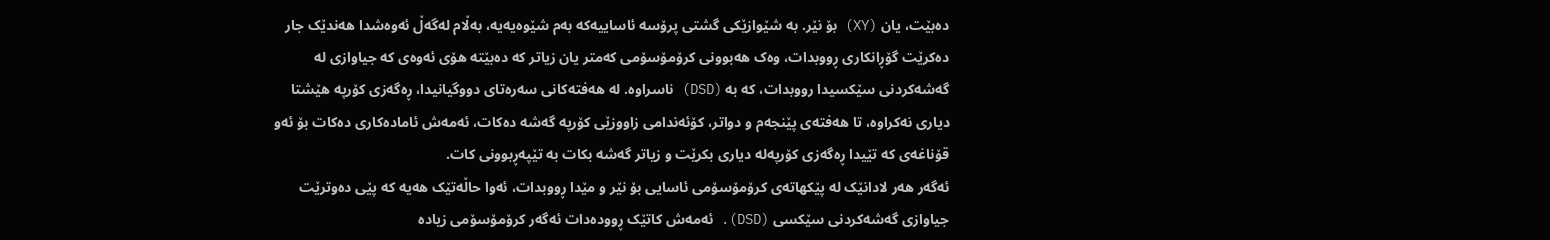دەبێت، یان (XY) بۆ نێر. بە شێوازێکی گشتی پرۆسە ئاساییەکە بەم شێوەیەیە، بەڵام لەگەڵ ئەوەشدا هەندێک جار دەکرێت گۆڕانکاری ڕووبدات، وەک هەبوونی کرۆمۆسۆمی کەمتر یان زیاتر کە دەبێتە هۆی ئەوەی کە جیاوازی لە گەشەکردنی سێکسیدا رووبدات، کە بە (DSD) ناسراوە. لە هەفتەکانی سەرەتای دووگیانیدا، ڕەگەزی کۆرپە هێشتا دیاری نەکراوە، تا هەفتەی پێنجەم و دواتر، کۆئەندامی زاووزێی کۆرپە گەشە دەکات، ئەمەش ئامادەکاری دەکات بۆ ئەو قۆناغەی کە تێیدا ڕەگەزی کۆرپەلە دیاری بکرێت و زیاتر گەشە بکات بە تێپەڕبوونی کات.
ئەگەر هەر لادانێک لە پێکهاتەی کرۆمۆسۆمی ئاسایی بۆ نێر و مێدا ڕووبدات، ئەوا حاڵەتێک هەیە کە پێی دەوترێت جیاوازی گەشەکردنی سێکسی (DSD). ئەمەش کاتێک ڕوودەدات ئەگەر کرۆمۆسۆمی زیادە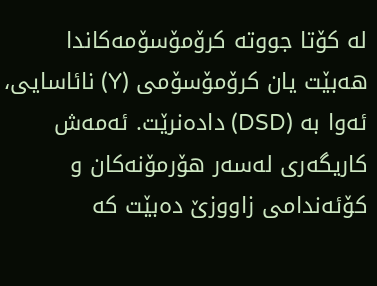لە کۆتا جووتە کرۆمۆسۆمەکاندا هەبێت یان کرۆمۆسۆمی (Y) نائاسایی، ئەوا بە (DSD) دادەنرێت. ئەمەش کاریگەری لەسەر هۆرمۆنەکان و کۆئەندامی زاووزێ دەبێت کە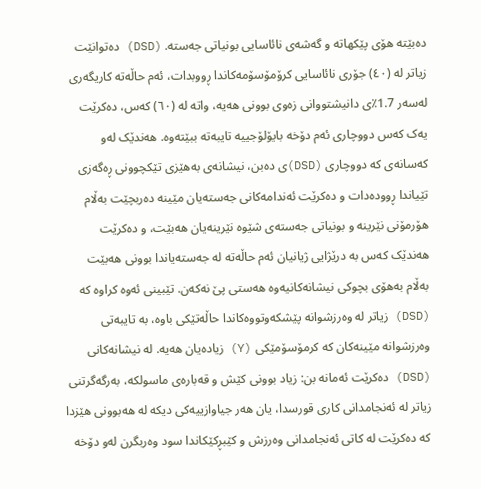دەبێتە هۆی پێکهاتە و گەشەی نائاسایی بونیاتی جەستە. (DSD) دەتوانێت زیاتر لە (٤٠) جۆری نائاسایی کرۆمۆسۆمەکاندا ڕووبدات، ئەم حاڵەتە کاریگەری لەسەر 1.7٪ی دانیشتووانی زەوی بوونی هەیە، واتە لە (٦٠) کەس، دەکرێت یەک کەس دووچاری ئەم دۆخە بایۆلۆجییە تایبەتە ببێتەوە. هەندێک لەو کەسانەی کە دووچاری (DSD)ی دەبن، نیشانەی بەهێزی تێکچوونی ڕەگەزی تێیاندا ڕوودەدات و دەکرێت ئەندامەکانی جەستەیان مێینە دەربچێت بەڵام هۆرمۆنی نێرینە و بونیاتی جەستەی شێوە نێرینەیان هەبێت، و دەکرێت هەندێک کەس بە درێژایی ژیانیان ئەم حاڵەتە لە جەستەیاندا بوونی هەبێت بەڵام بەهۆی بچوکی نیشانەکانیەوە هەستی پێ نەکەن. تێبینی ئەوە کراوە کە (DSD) زیاتر لە وەرزشوانە پێشکەوتووەکاندا حاڵەتێکی باوە، بە تایبەتی وەرزشوانە مێینەکان کە کرمۆسۆمێکی (Y) زیادەیان هەیە. لە نیشانەکانی (DSD) دەکرێت ئەمانە بن: زیاد بوونی کێش و قەبارەی ماسولکە، بەرگەگرتنی زیاتر لە ئەنجامدانی کاری قورسدا، یان هەر جیاوازییەکی دیکە لە هەبوونی هێزدا کە دەکرێت لە کاتی ئەنجامدانی وەرزش و کێبڕکێکاندا سود وەربگرن لەو دۆخە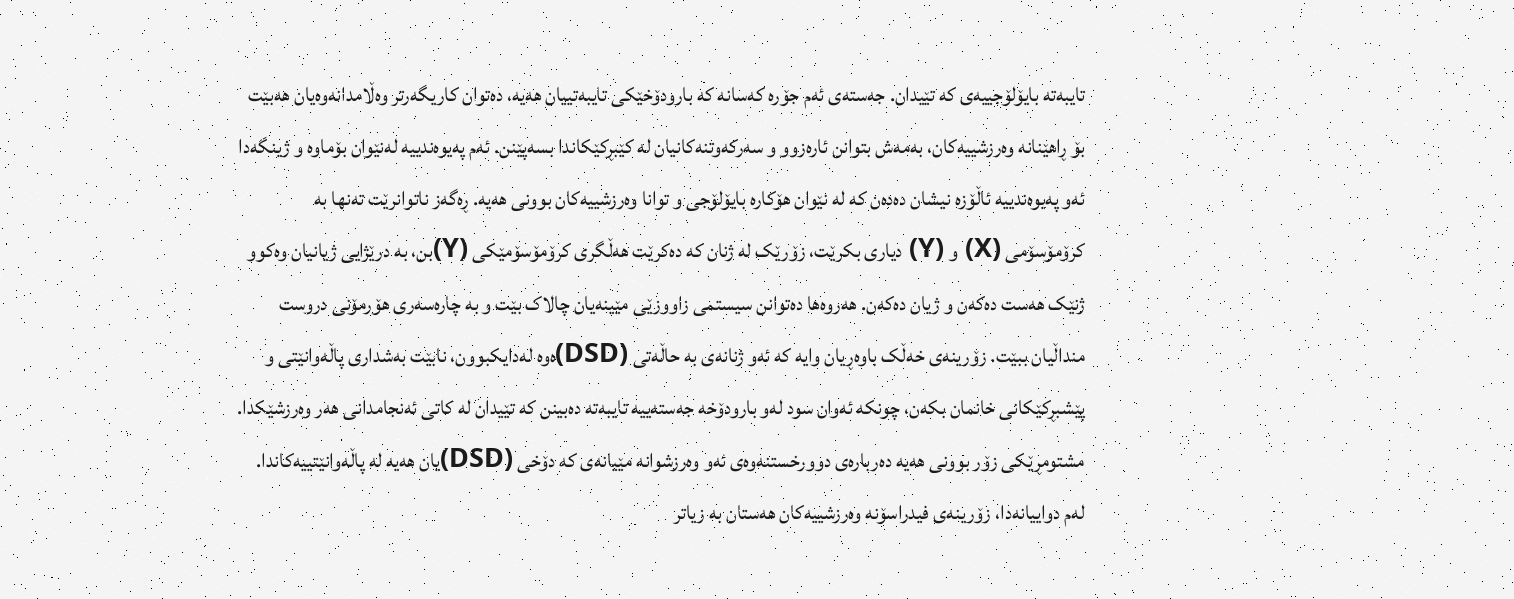تایبەتە بایۆلۆجییەی کە تێیدان. جەستەی ئەم جۆرە کەسانە کە بارودۆخێکی تایبەتییان هەیە، دەتوان کاریگەرتر وەڵامدانەوەیان هەبێت بۆ ڕاهێنانە وەرزشییەکان، بەمەش بتوانن ئارەزوو و سەرکەوتنەکانیان لە کێبڕکێکاندا بسەپێنن. ئەم پەیوەندییە لەنێوان بۆماوە و ژینگەدا ئەو پەیوەندییە ئاڵۆزە نیشان دەدەن کە لە نێوان هۆکارە بایۆلۆجی و توانا وەرزشییەکان بوونی هەیە. ڕەگەز ناتوانرێت تەنها بە کرۆمۆسۆمی (X) و (Y) دیاری بکرێت، زۆرێک لە ژنان کە دەکرێت هەڵگری کرۆمۆسۆمێکی (Y)بن، بە درێژایی ژیانیان وەکوو ژنێک هەست دەکەن و ژیان دەکەن. هەروەها دەتوانن سیستمی زاووزێی مێینەیان چالاک بێت و بە چارەسەری هۆرمۆنی دروست منداڵیان ببێت. زۆرینەی خەڵک باوەڕیان وایە کە ئەو ژنانەی بە حاڵەتی (DSD)ەوە لەدایکبوون، نابێت بەشداری پاڵەوانێتی و پێشبڕکێکانی خانمان بکەن، چونکە ئەوان سود لەو بارودۆخە جەستەییە تایبەتە دەبینن کە تێیدان لە کاتی ئەنجامدانی هەر وەرزشێکدا. مشتومڕێکی زۆر بوونی هەیە دەربارەی دوورخستنەوەی ئەو وەرزشوانە مێیانەی کە دۆخی (DSD)یان هەیە لە پاڵەوانێتییەکاندا. لەم دواییانەدا، زۆرینەی فیدراسۆنە وەرزشییەکان هەستان بە زیاتر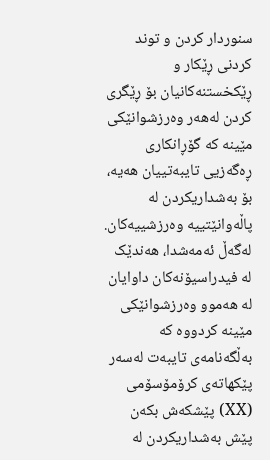سنوردار کردن و توند کردنی ڕێکار و ڕێکخستنەکانیان بۆ ڕێگری کردن لەهەر وەرزشوانێکی مێینە کە گۆڕانکاری ڕەگەزیی تایبەتییان هەیە، بۆ بەشداریکردن لە پاڵەوانێتییە وەرزشییەکان. لەگەڵ ئەمەشدا، هەندێک لە فیدراسیۆنەکان داوایان لە هەموو وەرزشوانێکی مێینە کردووە کە بەڵگەنامەی تایبەت لەسەر پێکهاتەی کرۆمۆسۆمی (XX) پێشکەش بکەن پێش بەشداریکردن لە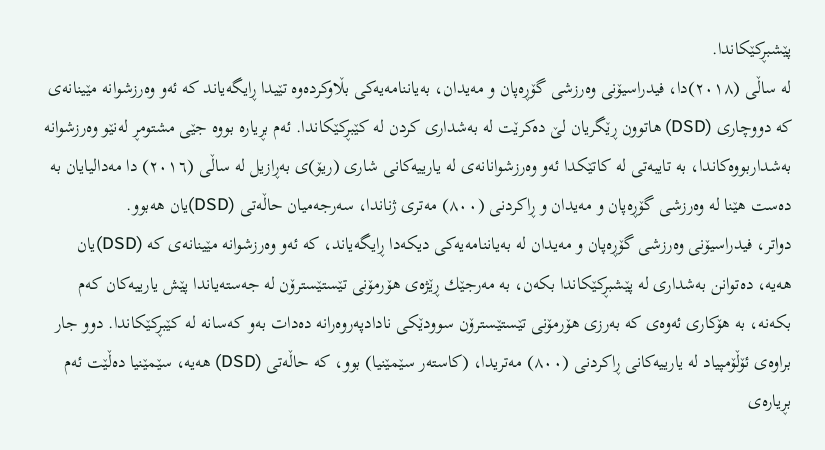پێشبڕکێکاندا.
لە ساڵی (٢٠١٨)دا، فیدراسیۆنی وەرزشی گۆڕەپان و مەیدان، بەیاننامەیەکی بڵاوکردەوە تێیدا ڕایگەیاند کە ئەو وەرزشوانە مێینانەی کە دووچاری (DSD) هاتوون ڕێگریان لێ دەکرێت لە بەشداری کردن لە کێبڕکێکاندا. ئەم بڕیارە بووە جێی مشتومڕ لەنێو وەرزشوانە بەشداربووەکاندا، بە تایبەتی لە کاتێکدا ئەو وەرزشوانانەی لە یارییەکانی شاری (ریۆ)ی بەڕازیل لە ساڵی (٢٠١٦) دا مەدالیایان بە دەست هێنا لە وەرزشی گۆڕەپان و مەیدان و ڕاکردنی (٨٠٠) مەتری ژناندا، سەرجەمیان حاڵەتی (DSD)یان هەبوو.
دواتر، فیدراسیۆنی وەرزشی گۆڕەپان و مەیدان لە بەیاننامەیەکی دیکەدا ڕایگەیاند، کە ئەو وەرزشوانە مێینانەی کە (DSD)یان هەیە، دەتوانن بەشداری لە پێشبڕکێکاندا بکەن، بە مەرجێك ڕێژەی هۆرمۆنی تێستێسترۆن لە جەستەیاندا پێش یارییەکان کەم بکەنە، بە هۆکاری ئەوەی کە بەرزی هۆرمۆنی تێستێسترۆن سوودێکی نادادپەروەرانە دەدات بەو کەسانە لە کێبڕکێکاندا. دوو جار براوەی ئۆڵۆمپیاد لە یارییەکانی ڕاکردنی (٨٠٠) مەتریدا، (کاستەر سێمێنیا) بوو، کە حاڵەتی (DSD) هەیە، سێمێنیا دەڵێت ئەم بڕیارەی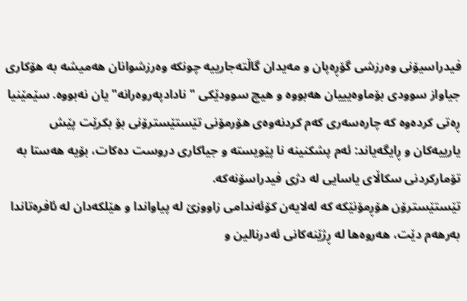فیدراسیۆنی وەرزشی گۆڕەپان و مەیدان گاڵتەجارییە چونکە وەرزشوانان هەمیشە بە هۆکاری جیاواز سوودی بۆماوەیییان هەبووە و هیچ سوودێکی "نادادپەروەرانە"یان نەبووە. سێمێنیا ڕەتی کردەوە کە چارەسەری کەم کردنەوەی هۆرمۆنی تێستێسترۆنی بۆ بکرێت پێش یارییەکان و ڕایگەیاند: ئەم پشکنینە نا پێویستە و جیاکاری دروست دەکات، بۆیە هەستا بە تۆمارکردنی سکاڵای یاسایی لە دژی فیدراسۆنەکە.
تێستێسترۆن هۆڕمۆنێکە کە لەلایەن کۆئەندامی زاووزێ لە پیاواندا و هێلکەدان لە ئافرەتاندا بەرهەم دێت، هەروەها لە ڕژێنەکانی ئەدرنالین و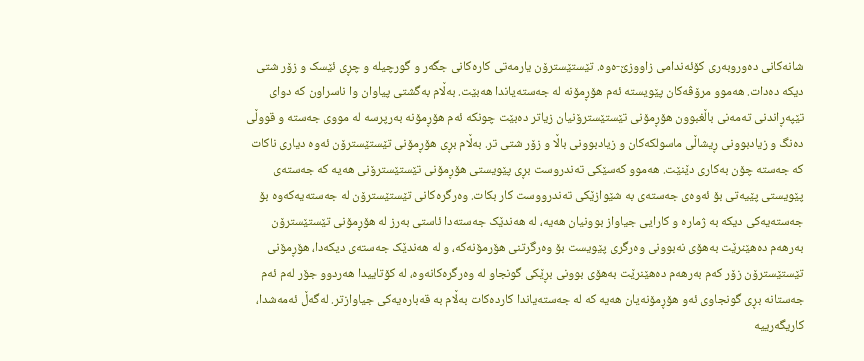شانەکانی دەوروبەری کۆئەندامی زاووزێ-ەوە. تێستێسترۆن یارمەتی کارەکانی جگەر و گورچیلە و چڕی ئێسک و زۆر شتی دیکە دەدات. هەموو مرۆڤەکان پێویستە ئەم هۆڕمۆنە لە جەستەیاندا هەبێت. بەڵام بەگشتی پیاوان وا ناسراون کە دوای تێپەڕاندنی تەمەنی باڵغبوون هۆڕمۆنی تێستێسترۆنیان زیاتر دەبێت چونکە ئەم هۆڕمۆنە بەرپرسە لە مووی جەستە و قووڵی دەنگ و زیادبوونی ڕیشاڵی ماسولکەکان و زیادبوونی باڵا و زۆر شتی تر. بەڵام بڕی هۆڕمۆنی تێستێسترۆن ئەوە دیاری ناکات کە جەستە چۆن بەکاری دێنێت. هەموو کەسێکی تەندروست بڕی پێویستی هۆڕمۆنی تێستێسترۆنی هەیە کە جەستەی پێویستی پێیەتی بۆ ئەوەی جەستەی بە شێوازێکی تەندرووست کار بکات. وەرگرەکانی تێستێسترۆن لە جەستەیەکەوە بۆ جەستەیەکی دیکە بە ژمارە و کارایی جیاواز بوونیان هەیە، لە هەندێک جەستەدا ئاستی بەرز لە هۆڕمۆنی تێستێسترۆن بەرهەم دەهێنرێت بەهۆی نەبوونی وەرگری پێویست بۆ وەرگرتنی هۆرمۆنەکە، و لە هەندێک جەستەی دیکەدا، هۆڕمۆنی تێستێسترۆن زۆر کەم بەرهەم دەهێنرێت بەهۆی بوونی بڕێکی گونجاو لە وەرگرەکانەوە، لە کۆتاییدا هەردوو جۆر لەم ئەم جەستانە بڕی گونجاوی ئەو هۆڕمۆنەیان هەیە کە لە جەستەیاندا کاردەکات بەڵام بە قەبارەیەکی جیاوازتر. لەگەڵ ئەمەشدا، کاریگەرییە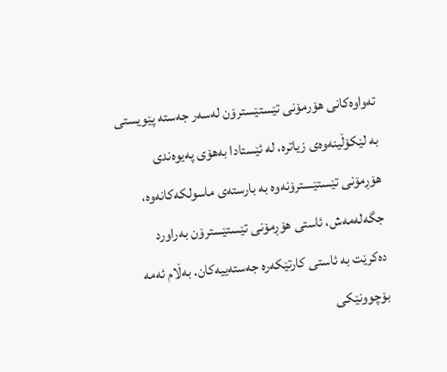تەواوەکانی هۆرمۆنی تێستێسترۆن لەسەر جەستە پێویستی بە لێکۆڵینەوەی زیاترە، لە ئێستادا بەهۆی پەیوەندی هۆڕمۆنی تێستێسترۆنەوە بە بارستەی ماسولکەکانەوە، جگەلەمەش، ئاستی هۆڕمۆنی تێستێسترۆن بەراورد دەکرێت بە ئاستی کارتێکەرە جەستەییەکان. بەڵام ئەمە بۆچوونێکی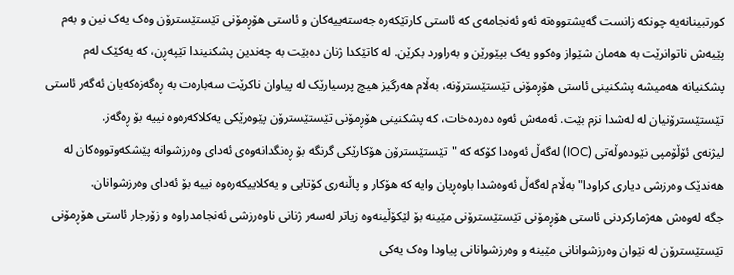کورتبینانەیە چونکە زانست گەیشتووەتە ئەو ئەنجامەی کە ئاستی کارتێکەرە جەستەییەکان و ئاستی هۆڕمۆنی تێستێسترۆن وەک یەک نین و بەم پێیەش ناتوانرێت بە هەمان شێواز وەکوو یەک بپێورێن و بەراورد بکرێن. لە کاتێکدا ژنان دەبێت بە چەندین پشکنیندا تێپەڕن، کە یەکێک لەم پشکنیانە هەمیشە پشکنینی ئاستی هۆڕمۆنی تێستێسترۆنە، بەڵام هەرگیز هیچ پرسیارێک لە پیاوان ناکرێت سەبارەت بە ڕەگەزەکەیان ئەگەر ئاستی تێستێسترۆنیان لە لەشدا نزم بێت. ئەمەش ئەوە دەردەخات، کە پشکنینی هۆڕمۆنی تێستێسترۆن پێوەرێکی یەکلاکەرەوە نییە بۆ ڕەگەز.
لیژنەی ئۆڵۆمپی نێودەوڵەتی (IOC) لەگەڵ ئەوەدا کۆکە کە "تێستێسترۆن هۆکارێکی گرنگە بۆ ڕەنگدانەوەی ئەدای وەرزشوانە پێشکەوتووەکان لە هەندێک وەرزشی دیاری کراودا" بەڵام لەگەڵ ئەوەشدا باوەڕیان وایە کە هۆکار و پاڵنەری کۆتایی و یەکلاییکەرەوە نییە بۆ ئەدای وەرزشوانان.
جگە لەوەش هەژمارکردنی ئاستی هۆڕمۆنی تێستێسترۆنی مێینە بۆ لێکۆڵینەوە زیاتر لەسەر ژنانی ناوەرزشی ئەنجامدراوە و زۆرجار ئاستی هۆڕمۆنی تێستێسترۆن لە نێوان وەرزشوانانی مێینە و وەرزشوانانی پیاودا وەک یەکی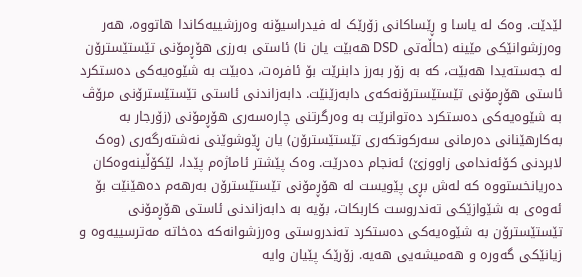لێدێت. وەک لە یاسا و ڕێساکانی زۆرێک لە فیدراسیۆنە وەرزشییەکاندا هاتووە، هەر وەرزشوانێکی مێینە (حاڵەتی DSD هەبێت یان نا) ئاستی بەرزی هۆڕمۆنی تێستێسترۆن لە جەستەیدا هەبێت، کە بە زۆر بەرز دابنرێت بۆ ئافرەت، دەبێت بە شێوەیەکی دەستکرد ئاستی هۆڕمۆنی تێستێسترۆنەکەی دابەزێنێت. دابەزاندنی ئاستی تێستێسترۆنی مرۆڤ بە شێوەیەکی دەستکرد دەتوانرێت بە وەرگرتنی چارەسەری هۆڕمۆنی (زۆرجار بە بەکارهێنانی دەرمانی سەرکوتکەری تێستێسترۆن) یان ڕێوشوێنی نەشتەرگەری (وەک لابردنی کۆئەندامی زاووزێ) ئەنجام دەدرێت. وەک پێشتر ئاماژەم پێدا، لێکۆڵینەوەکان دەریانخستووە کە لەش بڕی پێویست لە هۆڕمۆنی تێستێسترۆن بەرهەم دەهێنێت بۆ ئەوەی بە شێوازێکی تەندروست کاربکات، بۆیە بە دابەزاندنی ئاستی هۆڕمۆنی تێستێسترۆن بە شێوەیەکی دەستکرد تەندروستی وەرزشوانەکە دەخاتە مەترسییەوە و زیانێکی گەورە و هەمیشەیی هەیە. زۆرێک پێیان وایە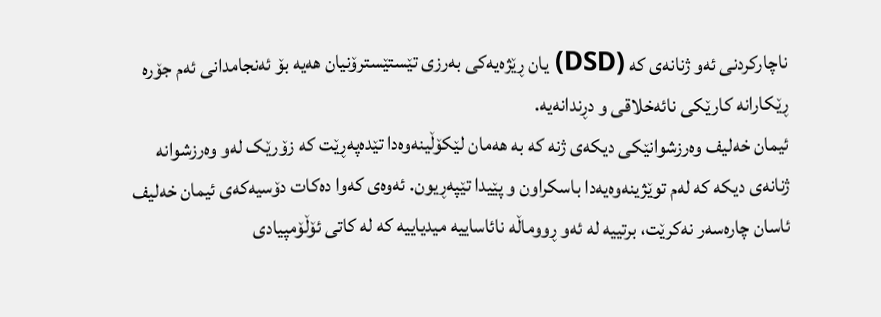ناچارکردنی ئەو ژنانەی کە (DSD) یان ڕێژەیەکی بەرزی تێستێسترۆنیان هەیە بۆ ئەنجامدانی ئەم جۆرە ڕێکارانە کارێکی نائەخلاقی و دڕندانەیە.
ئیمان خەلیف وەرزشوانێکی دیکەی ژنە کە بە هەمان لێکۆڵینەوەدا تێدەپەڕێت کە زۆرێک لەو وەرزشوانە ژنانەی دیکە کە لەم توێژینەوەیەدا باسکراون و پێیدا تێپەڕیون. ئەوەی کەوا دەکات دۆسیەکەی ئیمان خەلیف ئاسان چارەسەر نەکرێت، برتییە لە ئەو ڕووماڵە نائاساییە میدیاییە کە لە کاتی ئۆڵۆمپیادی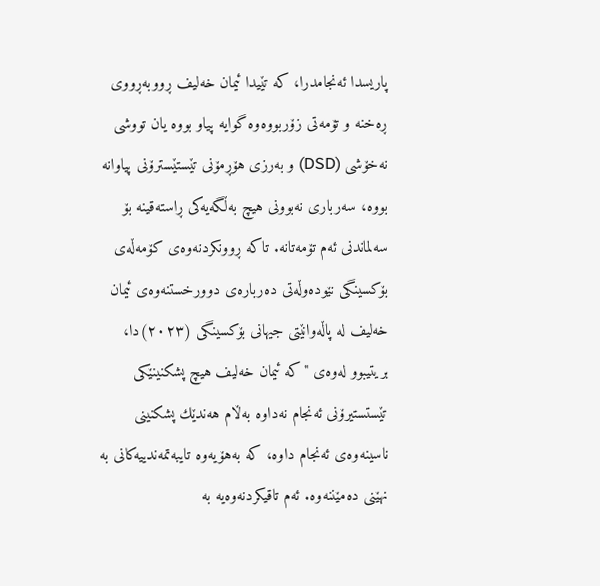پاریسدا ئەنجامدرا، کە تێیدا ئیمان خەلیف ڕووبەڕووی ڕەخنە و تۆمەتی زۆربووەوە گوایە پیاو بووە یان تووشی نەخۆشی (DSD) و بەرزی هۆڕمۆنی تێستێسترۆنی پیاوانە بووە، سەرباری نەبوونی هیچ بەڵگەیەکی ڕاستەقینە بۆ سەلماندنی ئەم تۆمەتانە. تاکە ڕوونکردنەوەی کۆمەڵەی بۆکسینگی نێودەوڵەتی دەربارەی دوورخستنەوەی ئیمان خەلیف لە پاڵەوانێتی جیهانی بۆکسینگی (٢٠٢٣)دا، بریتیبوو لەوەی "کە ئیمان خەلیف هیچ پشکنینێکی تێستستیرۆنی ئەنجام نەداوە بەڵام هەندێك پشکنینی ناسینەوەی ئەنجام داوە، کە بەهۆیەوە تایبەتمەندییەکانی بە نهێنی دەمێننەوە. ئەم تاقیکردنەوەیە بە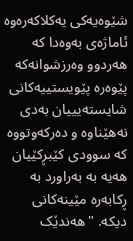شێوەیەکی یەکلاکەرەوە ئاماژەی بەوەدا کە هەردوو وەرزشوانەکە پێوەرە پێویستییەکانی شایستەیییان بەدی نەهێناوە و دەرکەوتووە کە سوودی کێبڕکێیان هەیە بە بەراورد بە ڕکابەرە مێینەکانی دیکە. "هەندێک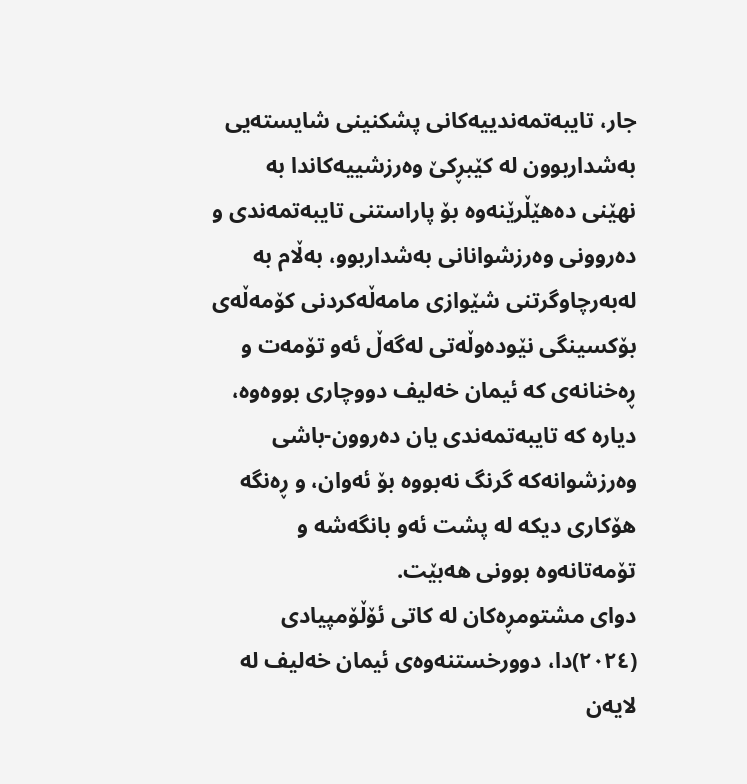جار، تایبەتمەندییەکانی پشکنینی شایستەیی بەشداربوون لە کێبڕکێ وەرزشییەکاندا بە نهێنی دەهێڵرێنەوە بۆ پاراستنی تایبەتمەندی و دەروونی وەرزشوانانی بەشداربوو، بەڵام بە لەبەرچاوگرتنی شێوازی مامەڵەکردنی کۆمەڵەی بۆکسینگی نێودەوڵەتی لەگەڵ ئەو تۆمەت و ڕەخنانەی کە ئیمان خەلیف دووچاری بووەوە، دیارە کە تایبەتمەندی یان دەروون-باشی وەرزشوانەکە گرنگ نەبووە بۆ ئەوان، و ڕەنگە هۆکاری دیکە لە پشت ئەو بانگەشە و تۆمەتانەوە بوونی هەبێت.
دوای مشتومڕەکان لە کاتی ئۆڵۆمپیادی (٢٠٢٤)دا، دوورخستنەوەی ئیمان خەلیف لە لایەن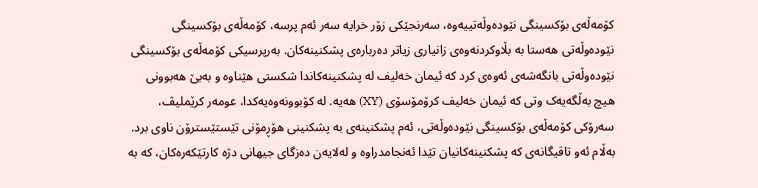کۆمەڵەی بۆکسینگی نێودەوڵەتییەوە، سەرنجێکی زۆر خرایە سەر ئەم پرسە، کۆمەڵەی بۆکسینگی نێودەوڵەتی هەستا بە بڵاوکردنەوەی زانیاری زیاتر دەربارەی پشکنینەکان. بەرپرسیکی کۆمەڵەی بۆکسینگی نێودەوڵەتی بانگەشەی ئەوەی کرد کە ئیمان خەلیف لە پشکنینەکاندا شکستی هێناوە و بەبێ هەبوونی هیچ بەڵگەیەک وتی کە ئیمان خەلیف کرۆمۆسۆی (XY) هەیە. لە کۆبوونەوەیەکدا، عومەر کرێملیڤ، سەرۆکی کۆمەڵەی بۆکسینگی نێودەوڵەتی، ئەم پشکنینەی بە پشکنینی هۆڕمۆنی تێستێسترۆن ناوی برد. بەڵام ئەو تاقیگانەی کە پشکنینەکانیان تێدا ئەنجامدراوە و لەلایەن دەزگای جیهانی دژە کارتێکەرەکان، کە بە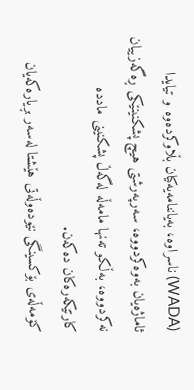(WADA) ناسراوە، بەیاننامەیەکیان بڵاوکردەوە و تیایدا ئاماژەیان بەوەکردووە، سەرپەرشتی هیچ پشکنینێکی ڕەگەزییان نەکردووە، بەڵکو تەنها مامەڵە لەگەڵ پشکنینی ماددە کارتێکەرەکان دەکەن.
کۆمەڵەی بۆکسینگی نێودەوڵەتی هێشتا لەسەر بڕیارەکەیان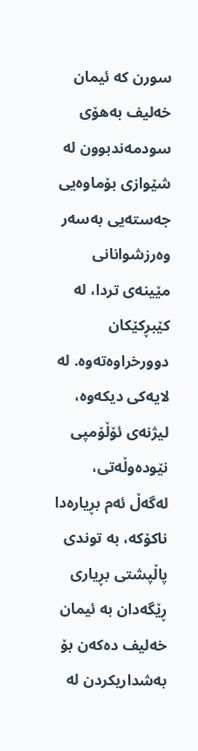سورن کە ئیمان خەلیف بەهۆی سودمەندبوون لە شێوازی بۆماوەیی جەستەیی بەسەر وەرزشوانانی مێینەی تردا، لە کێبڕکێکان دوورخراوەتەوە. لە لایەکی دیکەوە، لیژنەی ئۆڵۆمپی نێودەوڵەتی، لەگەڵ ئەم بڕیارەدا ناکۆکە، بە توندی پاڵپشتی بڕیاری ڕێگەدان بە ئیمان خەلیف دەکەن بۆ بەشداریکردن لە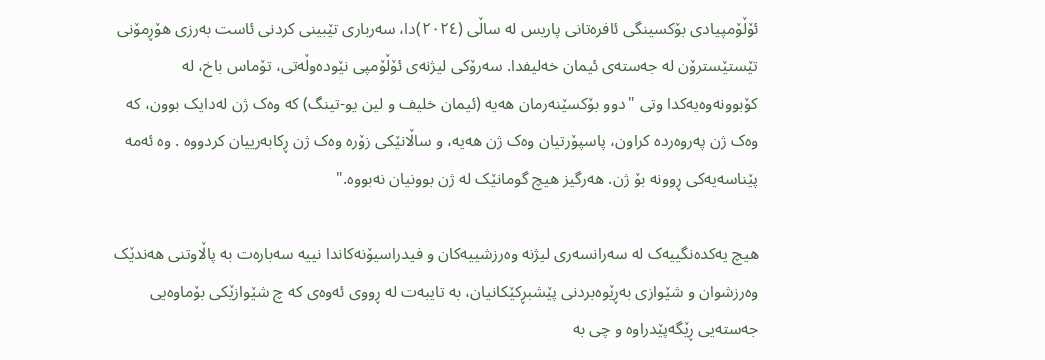ئۆڵۆمپیادی بۆکسینگی ئافرەتانی پاریس لە ساڵی (٢٠٢٤)دا، سەرباری تێبینی کردنی ئاست بەرزی هۆڕمۆنی تێستێسترۆن لە جەستەی ئیمان خەلیفدا. سەرۆکی لیژنەی ئۆڵۆمپی نێودەوڵەتی، تۆماس باخ، لە کۆبوونەوەیەکدا وتی "دوو بۆکسێنەرمان هەیە (ئیمان خلیف و لین یو-تینگ) کە وەک ژن لەدایک بوون، کە وەک ژن پەروەردە کراون، پاسپۆرتیان وەک ژن هەیە، و ساڵانێکی زۆرە وەک ژن ڕکابەرییان کردووە . وە ئەمە پێناسەیەکی ڕوونە بۆ ژن. هەرگیز هیچ گومانێک لە ژن بوونیان نەبووە."

هیچ یەکدەنگییەک لە سەرانسەری لیژنە وەرزشییەکان و فیدراسیۆنەکاندا نییە سەبارەت بە پاڵاوتنی هەندێک وەرزشوان و شێوازی بەڕێوەبردنی پێشبڕکێکانیان، بە تایبەت لە ڕووی ئەوەی کە چ شێوازێکی بۆماوەیی جەستەیی ڕێگەپێدراوە و چی بە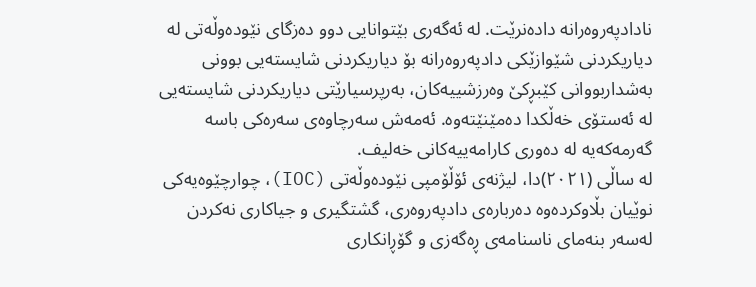نادادپەروەرانە دادەنرێت. لە ئەگەری بێتوانایی دوو دەزگای نێودەوڵەتی لە دیاریکردنی شێوازێکی دادپەروەرانە بۆ دیاریکردنی شایستەیی بوونی بەشداربووانی کێبڕکێ وەرزشییەکان، بەرپرسیارێتی دیاریکردنی شایستەیی لە ئەستۆی خەڵکدا دەمێنێتەوە. ئەمەش سەرچاوەی سەرەکی باسە گەرمەکەیە لە دەوری کارامەییەکانی خەلیف.
لە ساڵی (٢٠٢١)دا، لیژنەی ئۆڵۆمپی نێودەوڵەتی (IOC)، چوارچێوەیەکی نوێیان بڵاوکردەوە دەربارەی دادپەروەری، گشتگیری و جیاکاری نەکردن لەسەر بنەمای ناسنامەی ڕەگەزی و گۆڕانکاری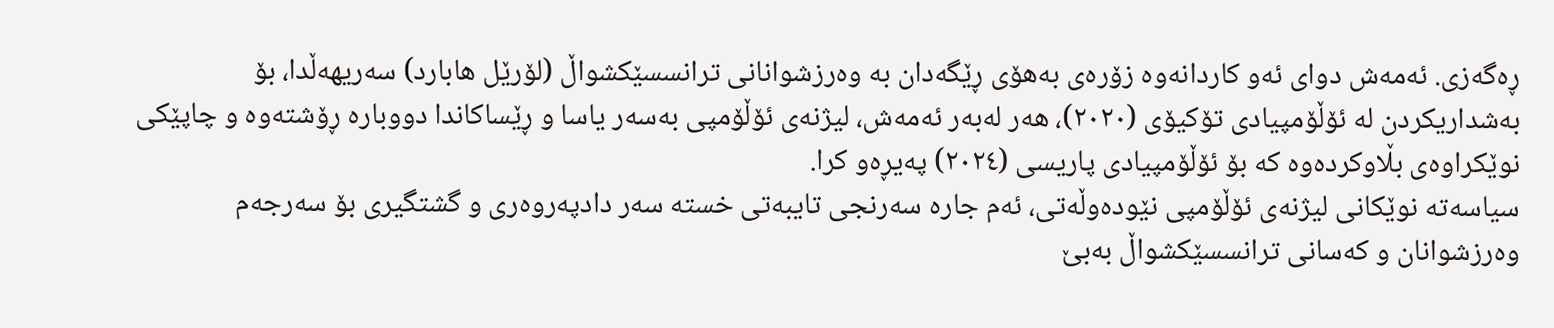ڕەگەزی. ئەمەش دوای ئەو کاردانەوە زۆرەی بەهۆی ڕێگەدان بە وەرزشوانانی ترانسسێکشواڵ (لۆرێل هابارد) سەریهەڵدا، بۆ بەشداریکردن لە ئۆڵۆمپیادی تۆکیۆی (٢٠٢٠)، هەر لەبەر ئەمەش، لیژنەی ئۆڵۆمپی بەسەر یاسا و ڕێساکاندا دووبارە ڕۆشتەوە و چاپێکی نوێکراوەی بڵاوکردەوە کە بۆ ئۆڵۆمپیادی پاریسی (٢٠٢٤) پەیڕەو کرا.
سیاسەتە نوێکانی لیژنەی ئۆڵۆمپی نێودەوڵەتی، ئەم جارە سەرنجی تایبەتی خستە سەر دادپەروەری و گشتگیری بۆ سەرجەم وەرزشوانان و کەسانی ترانسسێکشواڵ بەبێ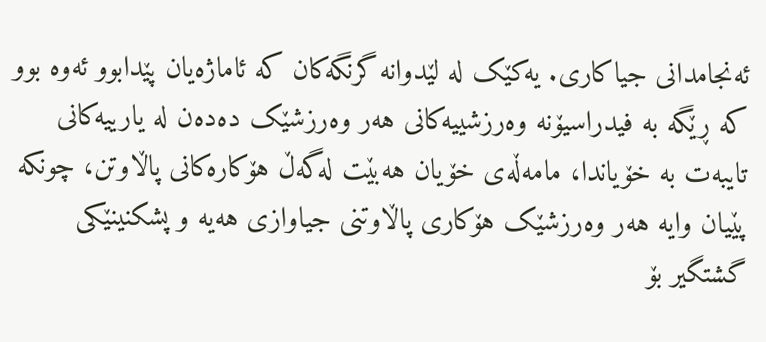ئەنجامدانی جیاکاری. یەکێک لە لێدوانە گرنگەکان کە ئاماژەیان پێدابوو ئەوە بوو کە ڕێگە بە فیدراسیۆنە وەرزشییەکانی هەر وەرزشێک دەدەن لە یارییەکانی تایبەت بە خۆیاندا، مامەڵەی خۆیان هەبێت لەگەڵ هۆکارەکانی پاڵاوتن، چونکە پێیان وایە هەر وەرزشێک هۆکاری پاڵاوتنی جیاوازی هەیە و پشکنینێکی گشتگیر بۆ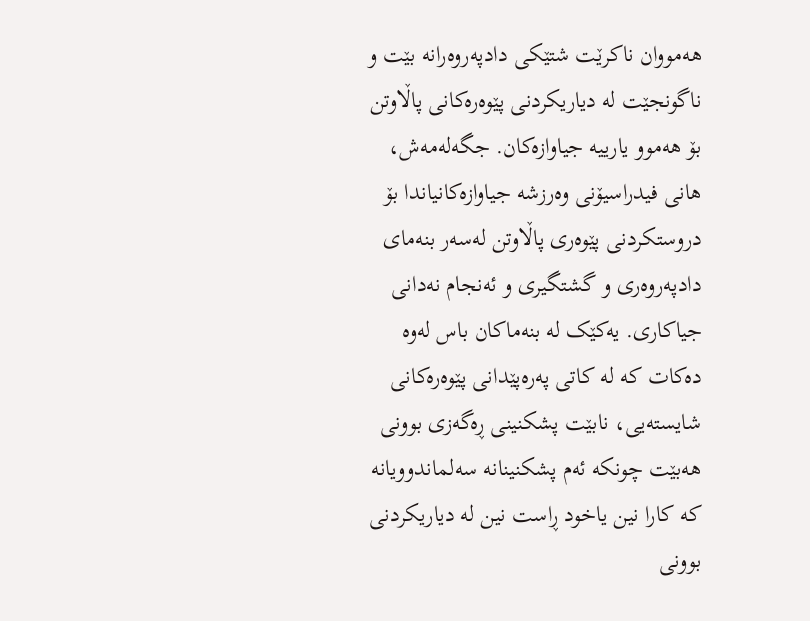هەمووان ناکرێت شتێکی دادپەروەرانە بێت و ناگونجێت لە دیاریکردنی پێوەرەکانی پاڵاوتن بۆ هەموو یارییە جیاوازەکان. جگەلەمەش، هانی فیدراسیۆنی وەرزشە جیاوازەکانیاندا بۆ دروستکردنی پێوەری پاڵاوتن لەسەر بنەمای دادپەروەری و گشتگیری و ئەنجام نەدانی جیاکاری. یەکێک لە بنەماکان باس لەوە دەکات کە لە کاتی پەرەپێدانی پێوەرەکانی شایستەیی، نابێت پشکنینی ڕەگەزی بوونی هەبێت چونکە ئەم پشکنینانە سەلماندوویانە کە کارا نین یاخود ڕاست نین لە دیاریکردنی بوونی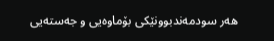هەر سودمەندبوونێکی بۆماوەیی و جەستەیی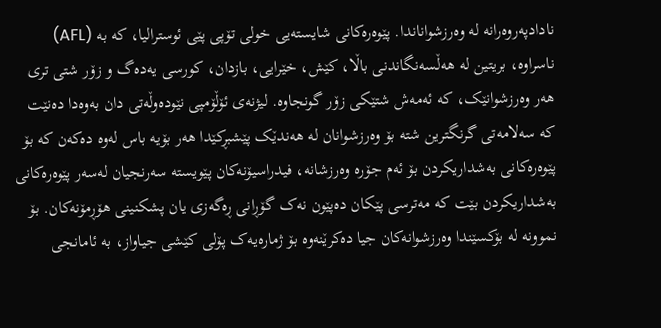نادادپەروەرانە لە وەرزشواناندا. پێوەرەکانی شایستەیی خولی تۆپی پێی ئوسترالیا، کە بە (AFL) ناسراوە، بریتین لە هەڵسەنگاندنی باڵا، کێش، خێرایی، بازدان، کورسی یەدەگ و زۆر شتی تری هەر وەرزشوانێک، کە ئەمەش شتێکی زۆر گونجاوە. لیژنەی ئۆڵۆمپی نێودەوڵەتی دان بەوەدا دەنێت کە سەلامەتی گرنگترین شتە بۆ وەرزشوانان لە هەندێک پێشبڕکێدا هەر بۆیە باس لەوە دەکەن کە بۆ پێوەرەکانی بەشداریکردن بۆ ئەم جۆرە وەرزشانە، فیدراسیۆنەکان پێویستە سەرنجیان لەسەر پێوەرەکانی بەشداریکردن بێت کە مەترسی پێکان دەپێون نەک گۆڕانی ڕەگەزی یان پشکنینی هۆڕمۆنەکان. بۆ نموونە لە بۆکسێندا وەرزشوانەکان جیا دەکرێنەوە بۆ ژمارەیەک پۆلی کێشی جیاواز، بە ئامانجی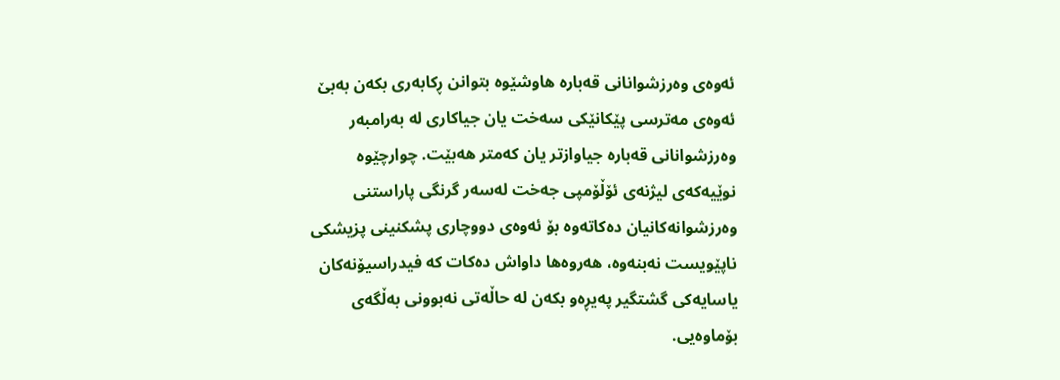ئەوەی وەرزشوانانی قەبارە هاوشێوە بتوانن ڕکابەری بکەن بەبێ ئەوەی مەترسی پێکانێکی سەخت یان جیاکاری لە بەرامبەر وەرزشوانانی قەبارە جیاوازتر یان کەمتر هەبێت. چوارچێوە نوێیەکەی لیژنەی ئۆڵۆمپی جەخت لەسەر گرنگی پاراستنی وەرزشوانەکانیان دەکاتەوە بۆ ئەوەی دووچاری پشکنینی پزیشکی ناپێویست نەبنەوە، هەروەها داواش دەکات کە فیدراسیۆنەکان یاسایەکی گشتگیر پەیڕەو بکەن لە حاڵەتی نەبوونی بەڵگەی بۆماوەیی.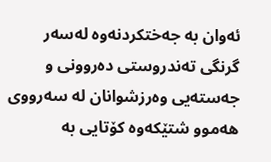ئەوان بە جەختکردنەوە لەسەر گرنگی تەندروستی دەروونی و جەستەیی وەرزشوانان لە سەرووی هەموو شتێکەوە کۆتایی بە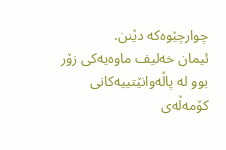چوارچێوەکە دێنن.
ئیمان خەلیف ماوەیەکی زۆر بوو لە پاڵەوانێتییەکانی کۆمەڵەی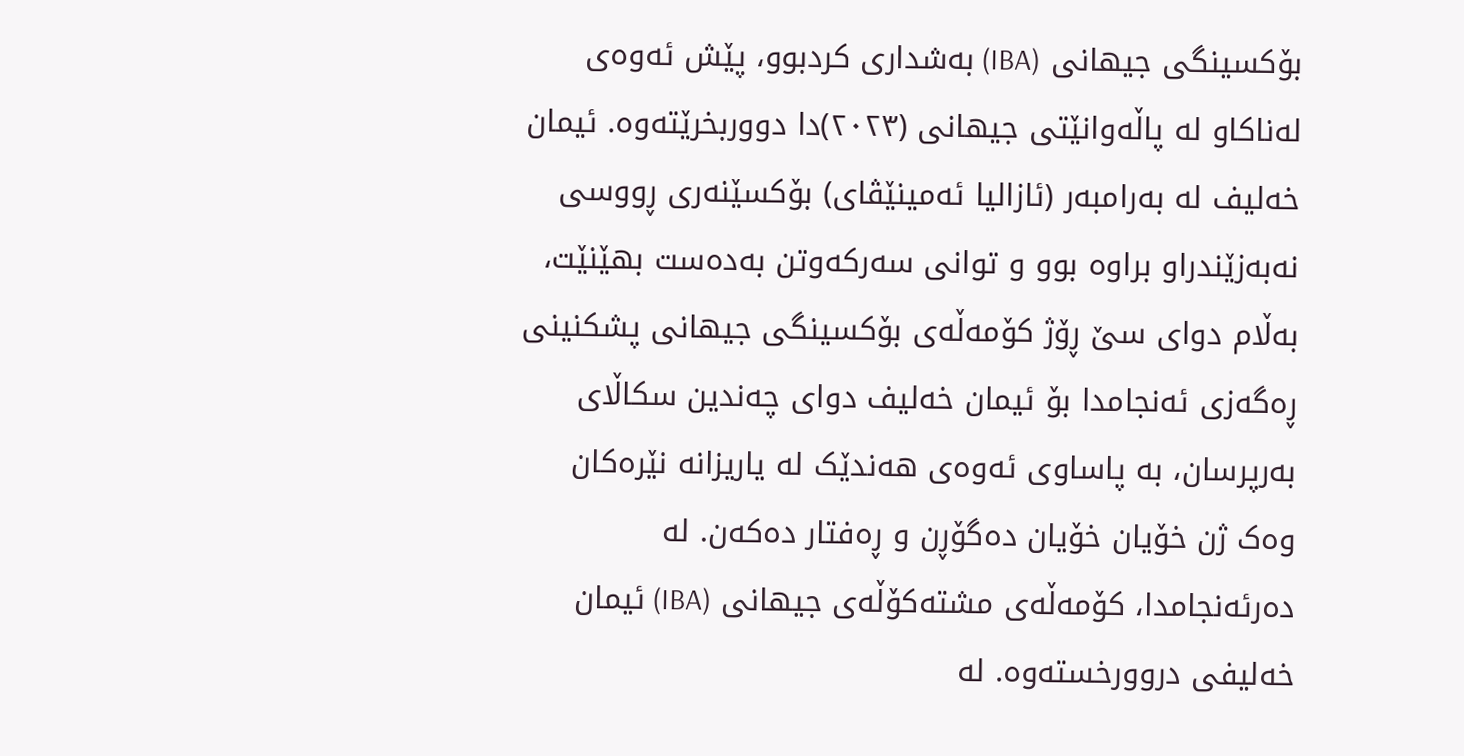بۆکسینگی جیهانی (IBA) بەشداری کردبوو، پێش ئەوەی لەناکاو لە پاڵەوانێتی جیهانی (٢٠٢٣)دا دووربخرێتەوە. ئیمان خەلیف لە بەرامبەر (ئازالیا ئەمینێڤای) بۆکسێنەری ڕووسی نەبەزێندراو براوە بوو و توانی سەرکەوتن بەدەست بهێنێت، بەڵام دوای سێ ڕۆژ کۆمەڵەی بۆکسینگی جیهانی پشکنینی ڕەگەزی ئەنجامدا بۆ ئیمان خەلیف دوای چەندین سکاڵای بەرپرسان، بە پاساوی ئەوەی هەندێک لە یاریزانە نێرەکان وەک ژن خۆیان خۆیان دەگۆڕن و ڕەفتار دەکەن. لە دەرئەنجامدا، کۆمەڵەی مشتەکۆڵەی جیهانی (IBA) ئیمان خەلیفی دروورخستەوە. لە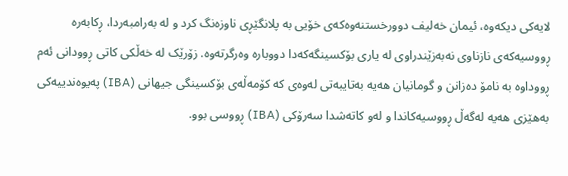لایەکی دیکەوە، ئیمان خەلیف دوورخستنەوەکەی خۆیی بە پلانگێڕی ناوزەنگ کرد و لە بەرامبەردا، ڕکابەرە ڕووسیەکەی نازناوی نەبەزێندراوی لە یاری بۆکسینگەکەدا دووبارە وەرگرتەوە. زۆرێک لە خەڵکی کاتی ڕوودانی ئەم ڕووداوە بە نامۆ دەزانن و گومانیان هەیە بەتایبەتی لەوەی کە کۆمەڵەی بۆکسینگی جیهانی (IBA) پەیوەندییەکی بەهێزی هەیە لەگەڵ ڕووسیەکاندا و لەو کاتەشدا سەرۆکی (IBA) ڕووسی بوو.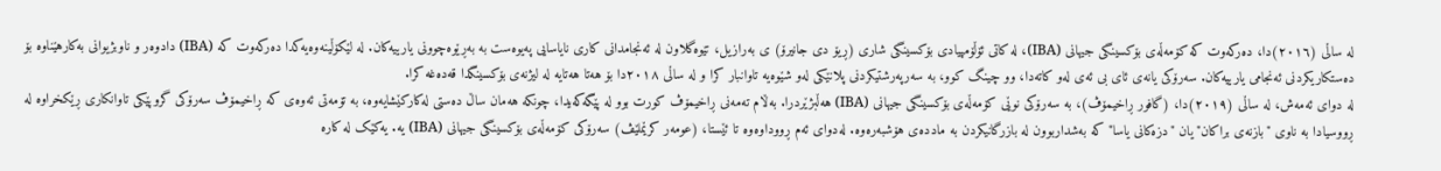لە ساڵی (٢٠١٦)دا، دەرکەوت کە کۆمەڵەی بۆکسینگی جیهانی (IBA)، لە کاتی ئۆڵۆمپیادی بۆکسینگی شاری (ڕیۆ دی جانیرۆ) ی بەرازیل، تێوەگلاون لە ئەنجامدانی کاری نایاسایی پەیوەست بە بەڕێوەچوونی یارییەکان. لە لێکۆڵینەوەیەکدا دەرکەوت کە (IBA) دادوەر و ناوبژیوانی بەکارهێناوە بۆ دەستکاریکردنی ئەنجامی یارییەکان. سەرۆکی یانەی ئای بی ئەی لەو کاتەدا، وو چینگ کوو، بە سەرپەرشتیکردنی پلانێکی لەو شێوەیە تاوانبار کرا و لە ساڵی ٢٠١٨دا بۆ هەتا هەتایە لە لیژنەی بۆکسینگدا قەدەغە کرا.
لە دوای ئەمەش، لە ساڵی (٢٠١٩)دا، (گافور ڕاخیمۆڤ)، بە سەرۆکی نوێی کۆمەڵەی بۆکسینگی جیهانی (IBA) هەڵبژێردرا. بەڵام تەمەنی ڕاخیمۆڤ کورت بوو لە پێگەکەیدا، چونکە هەمان ساڵ دەستی لەکارکێشایەوە، بە تۆمەتی ئەوەی کە ڕاخیمۆڤ سەرۆکی گروپێکی تاوانکاری ڕێکخراوە لە ڕووسیادا بە ناوی "بازنەی براکان" یان "دزەکانی یاسا" کە بەشداربوون لە بازرگانیکردن بە ماددەی هۆشبەرەوە. لەدوای ئەم ڕووداوەوە تا ئێستا، (عومەر کرێملێڤ) سەرۆکی کۆمەڵەی بۆکسینگی جیهانی (IBA) یە. یەکێک لە کارە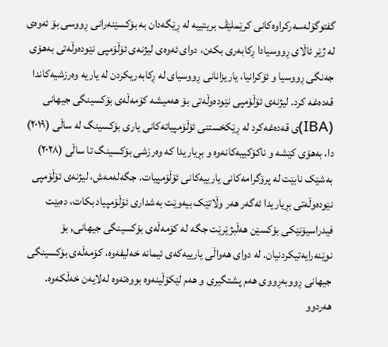گفتوگۆلەسەرکراوەکانی کرێملێڤ بریتییە لە ڕێگەدان بە بۆکسێنەرانی ڕووسی بۆ ئەوەی لە ژێر ئاڵای ڕووسیادا ڕکابەری بکەن، دوای ئەوەی لیژنەی ئۆڵۆمپی نێودەوڵەتی بەهۆی جەنگی ڕووسیا و ئۆکرانیا، یاریزانانی ڕووسیای لە ڕکابەریکردن لە یاریە وەرزشیەکاندا قەدەغە کرد. لیژنەی ئۆڵۆمپی نێودەوڵەتی بۆ هەمیشە کۆمەڵەی بۆکسینگی جیهانی (IBA)ی قەدەغەکرد لە ڕێکخستنی ئۆڵۆمپیاتەکانی یاری بۆکسینگ لە ساڵی (٢٠١٩) دا، بەهۆی کێشە و ناکۆکییەکانەوە و بڕیاریدا کە وەرزشی بۆکسینگ تا ساڵی (٢٠٢٨) بەشێک نابێت لە پرۆگرامەکانی یارییەکانی ئۆڵۆمپیات. جگەلەمەش، لیژنەی ئۆڵۆمپی نێودەوڵەتی بڕیاریدا ئەگەر هەر وڵاتێک بیەوێت بەشداری ئۆڵۆمپیاد بکات، دەبێت فیدراسیۆنێکی بۆکسێن هەڵبژێرێت جگە لە کۆمەڵەی بۆکسینگی جیهانی, بۆ نوێنەرایەتیکردنیان. لە دوای هەواڵی یارییەکەی ئیمانە خەلیفەوە، کۆمەڵەی بۆکسینگی جیهانی ڕووبەڕووی هەم پشتگیری و هەم لێکۆڵینەوە بووەتەوە لەلایەن خەڵکەوە. هەردوو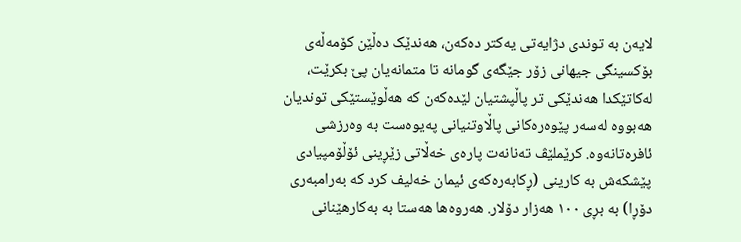لایەن بە توندی دژایەتی یەکتر دەکەن، هەندێک دەڵێن کۆمەڵەی بۆکسینگی جیهانی زۆر جێگەی گومانە تا متمانەیان پێ بکرێت، لەکاتێکدا هەندێکی تر پاڵپشتیان لێدەکەن کە هەڵوێستێکی توندیان هەبووە لەسەر پێوەرەکانی پاڵاوتنیانی پەیوەست بە وەرزشی ئافرەتانەوە. کرێملێڤ تەنانەت پارەی خەڵاتی زێڕینی ئۆڵۆمپیادی پێشکەش بە کارینی (ڕکابەرەکەی ئیمان خەلیف کرد کە بەرامبەری دۆڕا) بە بڕی ١٠٠ هەزار دۆلار. هەروەها هەستا بە بەکارهێنانی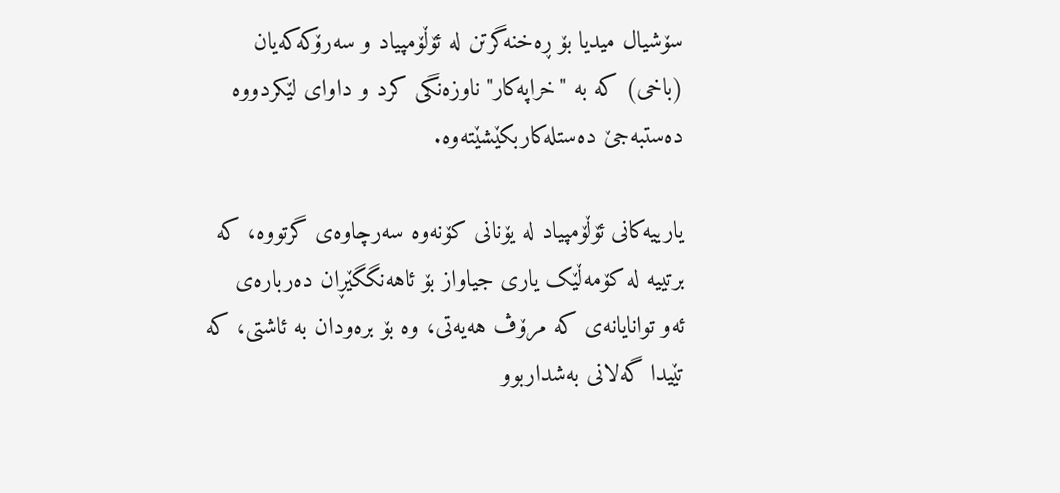سۆشیال میدیا بۆ ڕەخنەگرتن لە ئۆڵۆمپیاد و سەرۆکەکەیان (باخی) کە بە "خراپەکار" ناوزەنگی کرد و داوای لێکردووە دەستبەجێ دەستلەکاربکێشێتەوە.

یارییەکانی ئۆڵۆمپیاد لە یۆنانی کۆنەوە سەرچاوەی گرتووە، کە برتییە لە کۆمەڵێک یاری جیاواز بۆ ئاهەنگگێڕان دەربارەی ئەو توانایانەی کە مرۆڤ هەیەتی، وە بۆ برەودان بە ئاشتی، کە تێیدا گەلانی بەشداربوو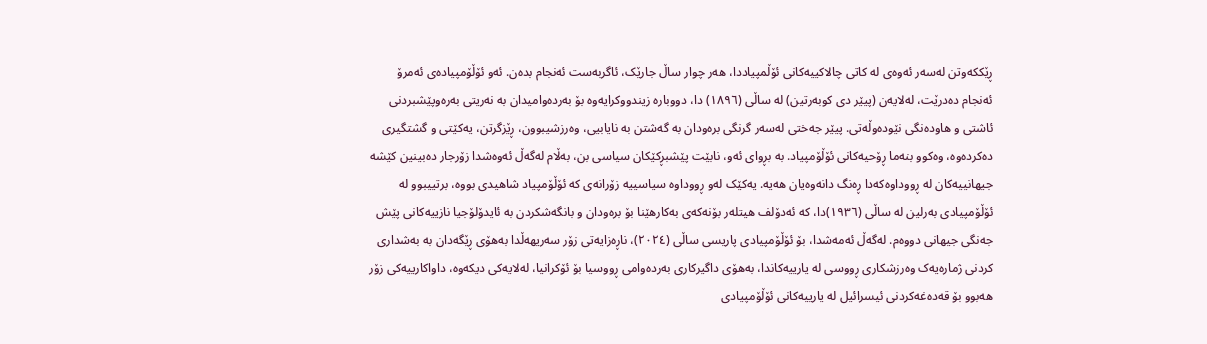ڕێککەوتن لەسەر ئەوەی لە کاتی چالاکییەکانی ئۆڵمپیاددا، هەر چوار ساڵ جارێک، ئاگربەست ئەنجام بدەن. ئەو ئۆڵۆمپیادەی ئەمرۆ ئەنجام دەدرێت، لەلایەن (پیێر دی کوبەرتین) لە ساڵی (١٨٩٦) دا، دووبارە زیندووکرایەوە بۆ بەردەوامیدان بە نەریتی بەرەوپێشبردنی ئاشتی و هاودەنگی نێودەوڵەتی. پیێر جەختی لەسەر گرنگی برەودان بە گەشتن بە نایابیی، وەرزشیبوون، ڕێزگرتن، یەکێتی و گشتگیری دەکردەوە، وەکوو بنەما ڕۆحیەکانی ئۆڵۆمپیاد. بە بڕوای ئەو، نابێت پێشبڕکێکان سیاسی بن، بەڵام لەگەڵ ئەوەشدا زۆرجار دەبینین کێشە جیهانییەکان لە ڕووداوەکەدا ڕەنگ دانەوەیان هەیە. یەکێک لەو ڕووداوە سیاسییە زۆرانەی کە ئۆڵۆمپیاد شاهیدی بووە، برتییبوو لە ئۆڵۆمپیادی بەرلین لە ساڵی (١٩٣٦)دا، کە ئەدۆلف هیتلەر بۆنەکەی بەکارهێنا بۆ برەودان و بانگەشکردن بە ئایدۆلۆجیا نازییەکانی پێش جەنگی جیهانی دووەم. لەگەڵ ئەمەشدا، بۆ ئۆڵۆمپیادی پاریسی ساڵی (٢٠٢٤)، ناڕەزایەتی زۆر سەریهەڵدا بەهۆی ڕێگەدان بە بەشداری کردنی ژمارەیەک وەرزشکاری ڕووسی لە یارییەکاندا، بەهۆی داگیرکاری بەردەوامی ڕووسیا بۆ ئۆکرانیا، لەلایەکی دیکەوە، داواکارییەکی زۆر هەبوو بۆ قەدەغەکردنی ئیسرائیل لە یارییەکانی ئۆڵۆمپیادی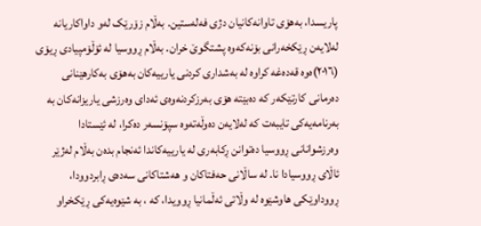پاریسدا، بەهۆی تاوانەکانیان دژی فەلەستین. بەڵام زۆرێک لەو داواکاریانە لەلایەن ڕێکخەرانی بۆنەکەوە پشتگوێ خران. بەڵام ڕووسیا لە ئۆڵۆمپیادی ڕیۆی (٢٠١٦)ەوە قەدەغە کراوە لە بەشداری کردنی یارییەکان بەهۆی بەکارهێنانی دەرمانی کارتێکەر کە دەبێتە هۆی بەرزکردنەوەی ئەدای وەرزشی یاریزانەکان بە بەرنامەیەکی تایبەت کە لەلایەن دەوڵەتەوە سپۆنسەر دەکرا، لە ئێستادا وەرزشوانانی ڕووسیا دەتوانن ڕکابەری لە یارییەکاندا ئەنجام بدەن بەڵام لەژێر ئاڵای ڕووسیادا نا. لە ساڵانی حەفتاکان و هەشتاکانی سەدەی ڕابردوودا، ڕووداوێکی هاوشێوە لە وڵاتی ئەڵمانیا ڕوویدا، کە ، بە شێوەیەکی ڕێکخراو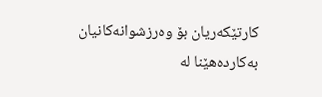کارتێکەریان بۆ وەرزشوانەکانیان بەکاردەهێنا لە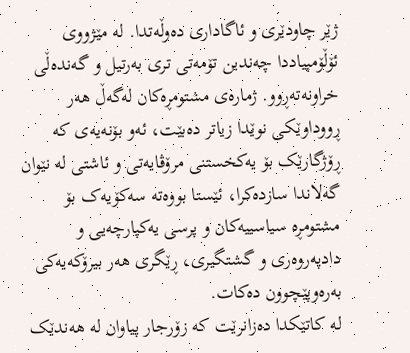ژێر چاودێری و ئاگاداری دەوڵەتدا. لە مێژووی ئۆڵۆمپیاددا چەندین تۆمەتی تری بەرتیل و گەندەڵی خراونەتەڕوو. ژمارەی مشتومڕەکان لەگەڵ هەر ڕووداوێکی نوێدا زیاتر دەبێت، ئەو بۆنەیەی کە ڕۆژگارێک بۆ یەکخستنی مرۆڤایەتی و ئاشتی لە نێوان گەلاندا سازدەکرا، ئێستا بووەتە سەکۆیەک بۆ مشتومڕە سیاسییەکان و پرسی یەکپارچەیی و دادپەروەری و گشتگیری، ڕێگری هەر بیرۆکەیەکی بەرەوپێچوون دەکات.
لە کاتێکدا دەزانرێت کە زۆرجار پیاوان لە هەندێک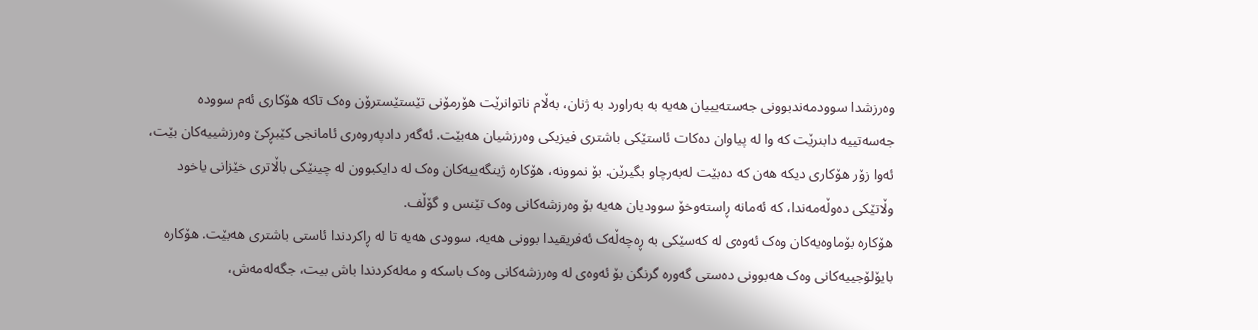وەرزشدا سوودمەندبوونی جەستەیییان هەیە بە بەراورد بە ژنان، بەڵام ناتوانرێت هۆرمۆنی تێستێسترۆن وەک تاکە هۆکاری ئەم سوودە جەسەتییە دابنرێت کە وا لە پیاوان دەکات ئاستێکی باشتری فیزیکی وەرزشیان هەبێت. ئەگەر دادپەروەری ئامانجی کێبڕکێ وەرزشییەکان بێت، ئەوا زۆر هۆکاری دیکە هەن کە دەبێت لەبەرچاو بگیرێن. بۆ نموونە، هۆکارە ژینگەییەکان وەک لە دایکبوون لە چینێکی باڵاتری خێزانی یاخود وڵاتێکی دەوڵەمەندا، کە ئەمانە ڕاستەوخۆ سوودیان هەیە بۆ وەرزشەکانی وەک تێنس و گۆڵف.
هۆکارە بۆماوەیەکان وەک ئەوەی لە کەسێکی بە ڕەچەڵەک ئەفریقیدا بوونی هەیە، سوودی هەیە تا لە ڕاکردندا ئاستی باشتری هەبێت. هۆکارە بایۆلۆجییەکانی وەک هەبوونی دەستی گەورە گرنگن بۆ ئەوەی لە وەرزشەکانی وەک باسکە و مەلەکردندا باش بیت، جگەلەمەش،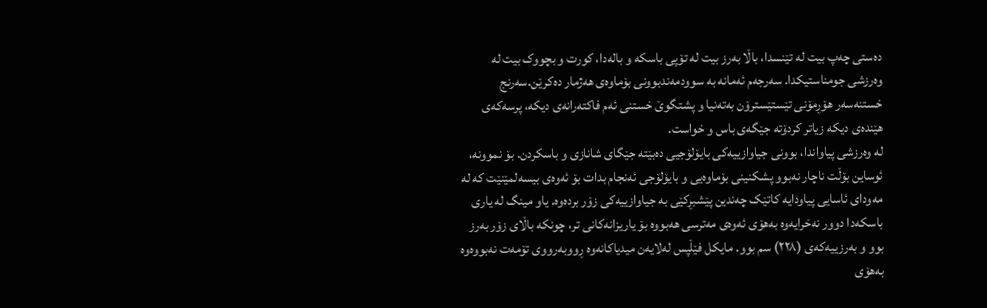دەستی چەپ بیت لە تێنسدا، باڵا بەرز بیت لە تۆپی باسکە و بالەدا، کورت و بچووک بیت لە وەرزشی جومناستیکدا. سەرجەم ئەمانە بە سوودمەندبوونی بۆماوەی هەژمار دەکرێن.سەرنج خستنەسەر هۆڕمۆنی تێستێسترۆن بەتەنیا و پشتگوێ خستنی ئەم فاکتەرانەی دیکە، پرسەکەی هێندەی دیکە زیاتر کردۆتە جێگەی باس و خواست.
لە وەرزشی پیاواندا، بوونی جیاوازییەکی بایۆلۆجیی دەبێتە جێگای شانازی و باسکردن. بۆ نموونە، ئوساین بۆڵت ناچار نەبوو پشکنینی بۆماوەیی و بایۆلۆجی ئەنجام بدات بۆ ئەوەی بیسەلمێنێت کە لە مەودای ئاسایی پیاودایە کاتێک چەندین پێشبڕکێی بە جیاوازییەکی زۆر بردەوە. یاو مینگ لە یاری باسکەدا دوور نەخرایەوە بەهۆی ئەوەی مەترسی هەبووە بۆ یاریزانەکانی تر، چونکە باڵای زۆر بەرز بوو و بەرزییەکەی (٢٢٨) سم بوو. مایکل فێڵپس لەلایەن میدیاکانەوە ڕووبەرووی تۆمەت نەبووەوە بەهۆی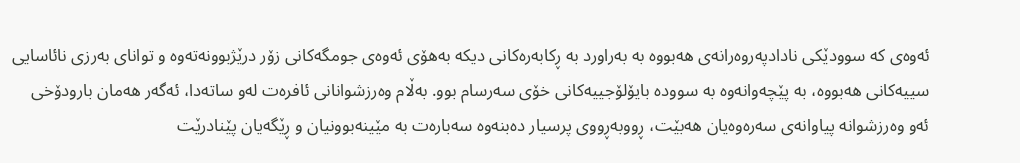ئەوەی کە سوودێکی نادادپەروەرانەی هەبووە بە بەراورد بە ڕکابەرەکانی دیکە بەهۆی ئەوەی جومگەکانی زۆر درێژبوونەتەوە و توانای بەرزی نائاسایی سییەکانی هەبووە، بە پێچەوانەوە بە سوودە بایۆلۆجییەکانی خۆی سەرسام بوو. بەڵام وەرزشوانانی ئافرەت لەو ساتەدا، ئەگەر هەمان بارودۆخی ئەو وەرزشوانە پیاوانەی سەرەوەیان هەبێت، ڕووبەڕووی پرسیار دەبنەوە سەبارەت بە مێینەبوونیان و ڕێگەیان پێنادرێت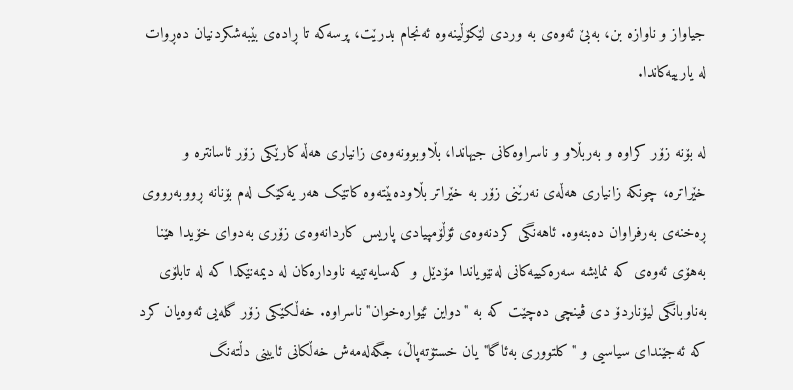جیاواز و ناوازە بن، بەبێ ئەوەی بە وردی لێکۆڵینەوە ئەنجام بدرێت، پرسەکە تا ڕادەی بێبەشکردنیان دەڕوات لە یارییەکاندا.

لە بۆنە زۆر کراوە و بەربڵاو و ناسراوەکانی جیهاندا، بڵاوبوونەوەی زانیاری هەڵە کارێکی زۆر ئاسانترە و خێراترە، چونکە زانیاری هەڵەی نەرێنی زۆر بە خێراتر بڵاودەبێتەوە کاتێک هەر یەکێک لەم بۆنانە ڕووبەرووی ڕەخنەی بەرفراوان دەبنەوە. ئاهەنگی کردنەوەی ئۆڵۆمپیادی پاریس کاردانەوەی زۆری بەدوای خۆیدا هێنا بەهۆی ئەوەی کە نمایشە سەرەکییەکانی لەنێویاندا مۆدێل و کەسایەتییە ناودارەکان لە دیمەنێکدا کە لە تابلۆی بەناوبانگی لیۆناردۆ دی ڤینچی دەچێت کە بە "دواین ئێوارەخوان" ناسراوە. خەڵکێکی زۆر گلەیی ئەوەیان کرد کە ئەجێندای سیاسیی و "کلتووری بەئاگا"یان خستۆتەپاڵ، جگەلەمەش خەڵکانی ئایینی دڵتەنگ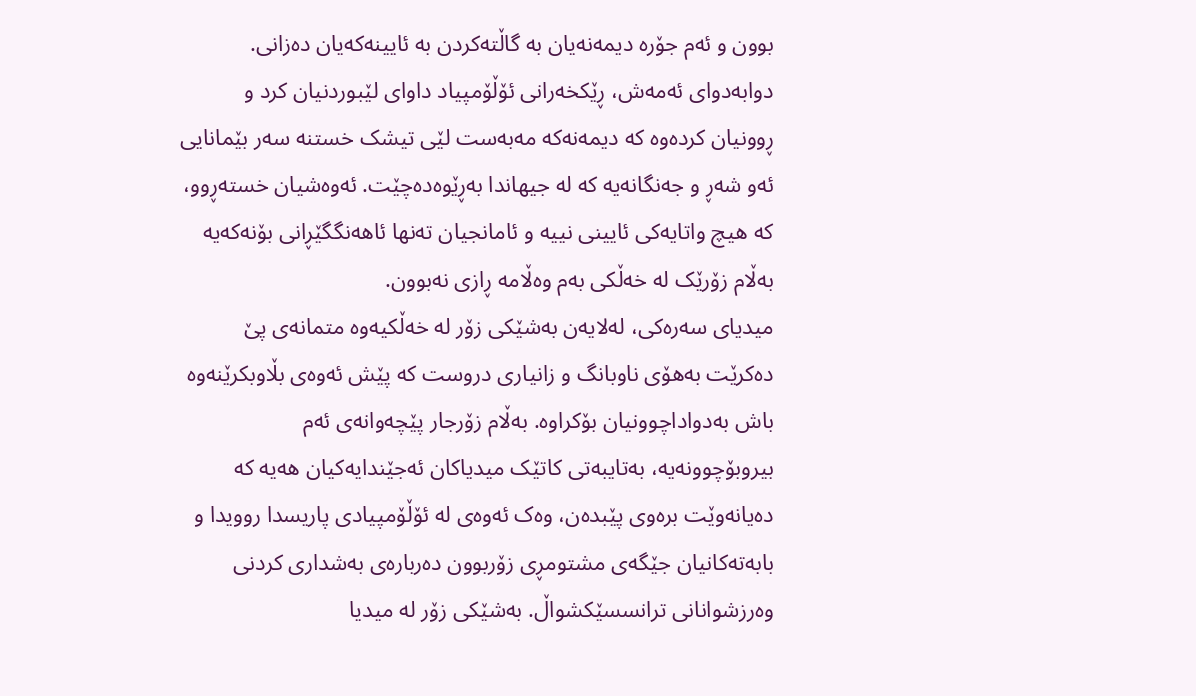بوون و ئەم جۆرە دیمەنەیان بە گاڵتەکردن بە ئایینەکەیان دەزانی. دوابەدوای ئەمەش، ڕێکخەرانی ئۆڵۆمپیاد داوای لێبوردنیان کرد و ڕوونیان کردەوە کە دیمەنەکە مەبەست لێی تیشک خستنە سەر بێمانایی ئەو شەڕ و جەنگانەیە کە لە جیهاندا بەڕێوەدەچێت. ئەوەشیان خستەڕوو، کە هیچ واتایەکی ئایینی نییە و ئامانجیان تەنها ئاهەنگگێڕانی بۆنەکەیە بەڵام زۆرێک لە خەڵکی بەم وەڵامە ڕازی نەبوون.
میدیای سەرەکی، لەلایەن بەشێکی زۆر لە خەڵکیەوە متمانەی پێ دەکرێت بەهۆی ناوبانگ و زانیاری دروست کە پێش ئەوەی بڵاوبکرێنەوە باش بەدواداچوونیان بۆکراوە. بەڵام زۆرجار پێچەوانەی ئەم بیروبۆچوونەیە، بەتایبەتی کاتێک میدیاکان ئەجێندایەکیان هەیە کە دەیانەوێت برەوی پێبدەن، وەک ئەوەی لە ئۆڵۆمپیادی پاریسدا روویدا و بابەتەکانیان جێگەی مشتومڕی زۆربوون دەربارەی بەشداری کردنی وەرزشوانانی ترانسسێکشواڵ. بەشێکی زۆر لە میدیا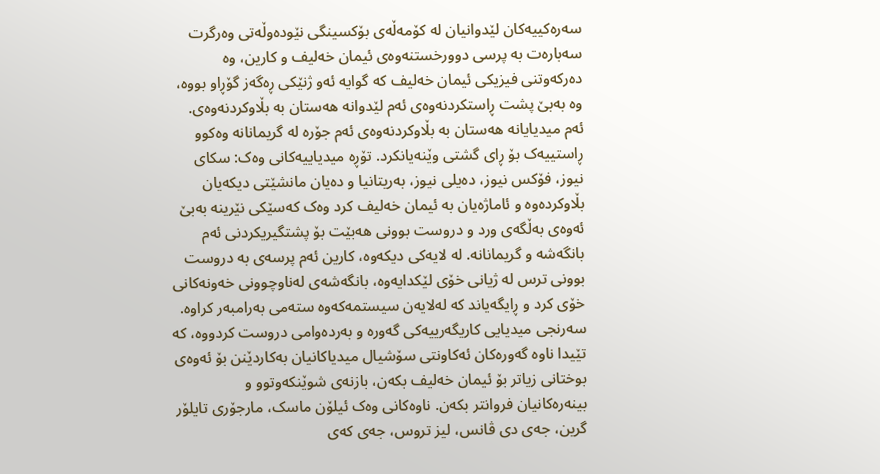سەرەکییەکان لێدوانیان لە کۆمەڵەی بۆکسینگی نێودەوڵەتی وەرگرت سەبارەت بە پرسی دوورخستنەوەی ئیمان خەلیف و کارین، وە دەرکەوتنی فیزیکی ئیمان خەلیف کە گوایە ئەو ژنێکی ڕەگەز گۆڕاو بووە، وە بەبێ پشت ڕاستکردنەوەی ئەم لێدوانە هەستان بە بڵاوکردنەوەی. ئەم میدیایانە هەستان بە بڵاوکردنەوەی ئەم جۆرە لە گریمانانە وەکوو ڕاستییەک بۆ ڕای گشتی وێنەیانکرد. تۆڕە میدیاییەکانی وەک: سکای نیوز، فۆکس نیوز، دەیلی نیوز، بەریتانیا و دەیان مانشێتی دیکەیان بڵاوکردەوە و ئاماژەیان بە ئیمان خەلیف کرد وەک کەسێکی نێرینە بەبێ ئەوەی بەڵگەی ورد و دروست بوونی هەبێت بۆ پشتگیریکردنی ئەم بانگەشە و گریمانانە. لە لایەکی دیکەوە، کارین ئەم پرسەی بە دروست بوونی ترس لە ژیانی خۆی لێکدایەوە، بانگەشەی لەناوچوونی خەونەکانی خۆی کرد و ڕایگەیاند کە لەلایەن سیستمەکەوە ستەمی بەرامبەر کراوە.
سەرنجی میدیایی کاریگەرییەکی گەورە و بەردەوامی دروست کردووە، کە تێیدا ناوە گەورەکان ئەکاونتی سۆشیال میدیاکانیان بەکاردێنن بۆ ئەوەی بوختانی زیاتر بۆ ئیمان خەلیف بکەن، بازنەی شوێنکەوتوو و بینەرەکانیان فروانتر بکەن. ناوەکانی وەک ئیلۆن ماسک، مارجۆری تایلۆر گرین، جەی دی ڤانس، لیز تروس، جەی کەی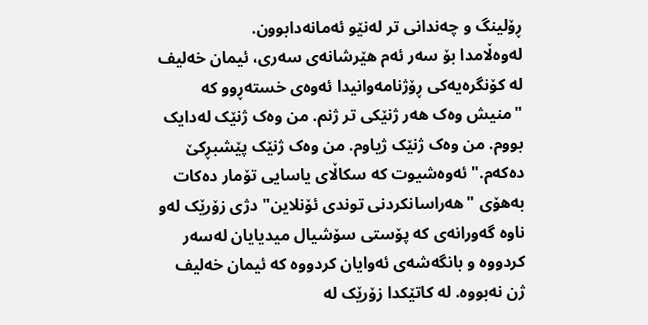ڕۆلینگ و چەندانی تر لەنێو ئەمانەدابوون.
لەوەڵامدا بۆ سەر ئەم هێرشانەی سەری، ئیمان خەلیف لە کۆنگرەیەکی ڕۆژنامەوانیدا ئەوەی خستەڕوو کە "منیش وەک هەر ژنێکی تر ژنم. من وەک ژنێک لەدایک بووم. من وەک ژنێک ژیاوم. من وەک ژنێک پێشبڕکێ دەکەم." ئەوەشیوت کە سکاڵای یاسایی تۆمار دەکات بەهۆی "هەراسانکردنی توندی ئۆنلاین" دژی زۆرێک لەو ناوە گەورانەی کە پۆستی سۆشیال میدیایان لەسەر کردووە و بانگەشەی ئەوایان کردووە کە ئیمان خەلیف ژن نەبووە. لە کاتێکدا زۆرێک لە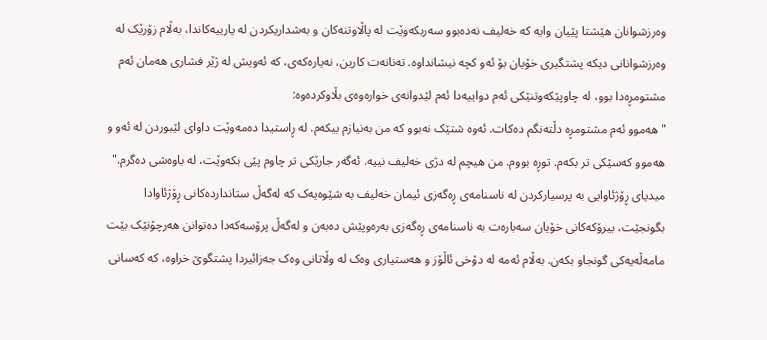وەرزشوانان هێشتا پێیان وایە کە خەلیف نەدەبوو سەربکەوێت لە پاڵاوتنەکان و بەشداریکردن لە یارییەکاندا، بەڵام زۆرێک لە وەرزشوانانی دیکە پشتگیری خۆیان بۆ ئەو کچە نیشانداوە. تەنانەت کارین، نەیارەکەی، کە ئەویش لە ژێر فشاری هەمان ئەم مشتومڕەدا بوو، لە چاوپێکەوتنێکی ئەم دواییەدا ئەم لێدوانەی خوارەوەی بڵاوکردەوە:
"هەموو ئەم مشتومڕە دڵتەنگم دەکات. ئەوە شتێک نەبوو کە من بەنیازم بیکەم. لە ڕاستیدا دەمەوێت داوای لێبوردن لە ئەو و هەموو کەسێکی تر بکەم. توڕە بووم. من هیچم لە دژی خەلیف نییە. ئەگەر جارێکی تر چاوم پێی بکەوێت، لە باوەشی دەگرم."
میدیای ڕۆژئاوایی بە پرسیارکردن لە ناسنامەی ڕەگەزی ئیمان خەلیف بە شێوەیەک کە لەگەڵ ستانداردەکانی ڕۆژئاوادا بگونجێت، بیرۆکەکانی خۆیان سەبارەت بە ناسنامەی ڕەگەزی بەرەوپێش دەبەن و لەگەڵ پرۆسەکەدا دەتوانن هەرچۆنێک بێت مامەڵەیەکی گونجاو بکەن. بەڵام ئەمە لە دۆخی ئاڵۆز و هەستیاری وەک لە وڵاتانی وەک جەزائیردا پشتگوێ خراوە، کە کەسانی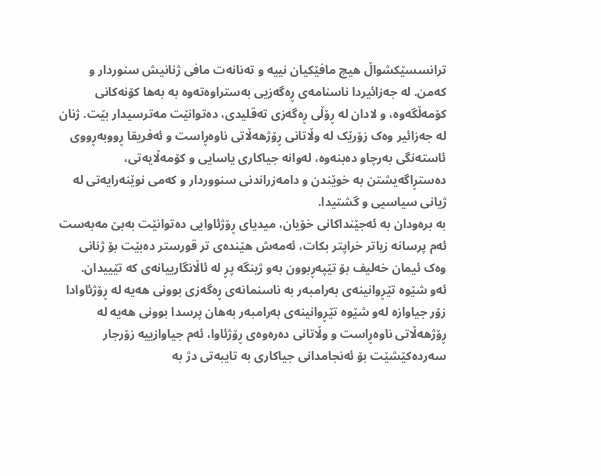ترانسسێکشواڵ هیچ مافێکیان نییە و تەنانەت مافی ژنانیش سنوردار و کەمن. لە جەزائیردا ناسنامەی ڕەگەزیی بەستراوەتەوە بە بەها کۆنەکانی کۆمەڵگەوە، و لادان لە ڕۆڵی ڕەگەزی تەقلیدی، دەتوانێت مەترسیدار بێت. ژنان لە جەزائیر وەک زۆرێک لە وڵاتانی ڕۆژهەڵاتی ناوەڕاست و ئەفریقا ڕووبەڕووی ئاستەنگی بەرچاو دەبنەوە، لەوانە جیاکاری یاسایی و کۆمەڵایەتی، دەستڕاگەیشتن بە خوێندن و دامەزراندنی سنووردار و کەمی نوێنەرایەتی لە ژیانی سیاسیی و گشتیدا.
بە برەودان بە ئەجێنداکانی خۆیان، میدیای ڕۆژئاوایی دەتوانێت بەبێ مەبەست ئەم پرسانە زیاتر خراپتر بکات، ئەمەش هێندەی تر قورستر دەبێت بۆ ژنانی وەک ئیمان خەلیف بۆ تێپەڕبوون بەو ژینگە پڕ لە ئاڵانگارییانەی کە تێییدان.
ئەو شێوە تێڕوانینەی بەرامبەر بە ناسنمانەی ڕەگەزی بوونی هەیە لە ڕۆژئاوادا زۆر جیاوازە لەو شێوە تێڕوانینەی بەرامبەر بەهان پرسدا بوونی هەیە لە ڕۆژهەڵاتی ناوەڕاست و وڵاتانی دەرەوەی ڕۆژئاوا، ئەم جیاوازییە زۆرجار سەردەکێشێت بۆ ئەنجامدانی جیاکاری بە تایبەتی دژ بە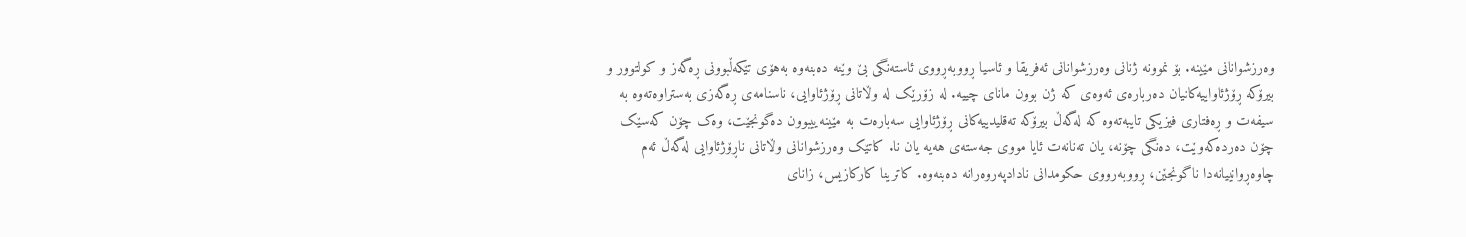وەرزشوانانی مێینە. بۆ نموونە ژنانی وەرزشوانانی ئەفریقا و ئاسیا ڕووبەڕووی ئاستەنگی بێ وێنە دەبنەوە بەهۆی تێکەڵبوونی ڕەگەز و کولتوور و بیرۆکە ڕۆژئاواییەکانیان دەربارەی ئەوەی کە ژن بوون مانای چییە. لە زۆرێک لە وڵاتانی ڕۆژئاوایی، ناسنامەی ڕەگەزی بەستراوەتەوە بە سیفەت و ڕەفتاری فیزیکی تایبەتەوە کە لەگەڵ بیرۆکە تەقلیدییەکانی ڕۆژئاوایی سەبارەت بە مێینەییبوون دەگونجێت، وەک چۆن کەسێک چۆن دەردەکەوێت، دەنگی چۆنە، یان تەنانەت ئایا مووی جەستەی هەیە یان نا. کاتێک وەرزشوانانی وڵاتانی ناڕۆژئاوایی لەگەڵ ئەم چاوەڕوانییانەدا ناگونجێن، ڕووبەرووی حکومدانی نادادپەروەرانە دەبنەوە. کاترینا کارکازیس، زانای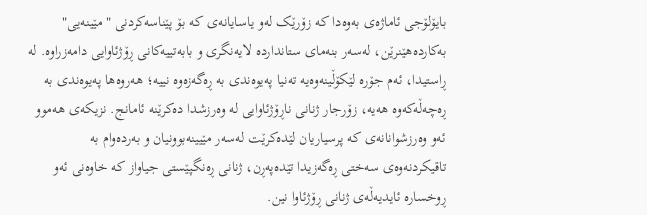بایۆلۆجی ئاماژەی بەوەدا کە زۆرێک لەو یاسایانەی کە بۆ پێناسەکردنی "مێینەیی" بەکاردەهێنرێن، لەسەر بنەمای ستانداردە لایەنگری و بابەتییەکانی ڕۆژئاوایی دامەزراوە. لە ڕاستیدا، ئەم جۆرە لێکۆڵینەوەیە تەنیا پەیوەندی بە ڕەگەزەوە نییە؛ هەروەها پەیوەندی بە ڕەچەڵەکەوە هەیە، زۆرجار ژنانی ناڕۆژئاوایی لە وەرزشدا دەکرێنە ئامانج. نزیکەی هەموو ئەو وەرزشوانانەی کە پرسیاریان لێدەکرێت لەسەر مێیینەبوونیان و بەردەوام بە تاقیکردنەوەی سەختی ڕەگەزیدا تێدەپەڕن، ژنانی ڕەنگپێستی جیاواز کە خاوەنی ئەو ڕوخسارە ئایدیەڵەی ژنانی ڕۆژئاوا نین.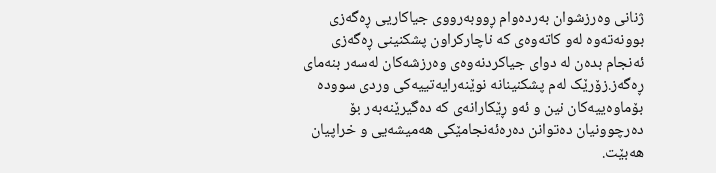ژنانی وەرزشوان بەردەوام ڕووبەرووی جیاکاریی ڕەگەزی بوونەتەوە لەو کاتەوەی کە ناچارکراون پشکنینی ڕەگەزی ئەنجام بدەن لە دوای جیاکردنەوەی وەرزشەکان لەسەر بنەمای ڕەگەز.زۆرێک لەم پشکنینانە نوێنەرایەتییەکی وردی سوودە بۆماوەییەکان نین و ئەو ڕێکارانەی کە دەگیرێنەبەر بۆ دەرچوونیان دەتوانن دەرەئەنجامێکی هەمیشەیی و خراپیان هەبێت.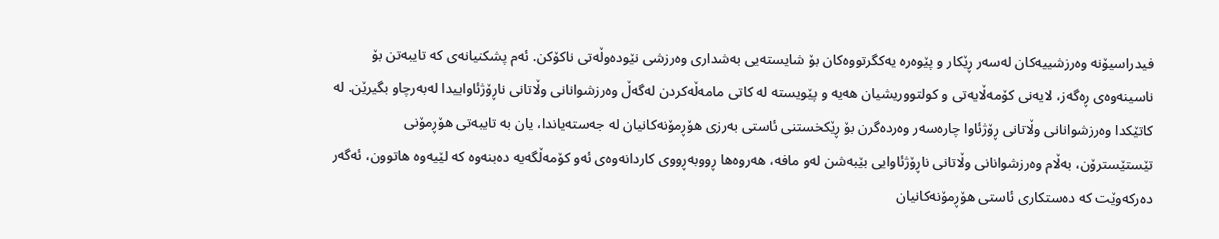فیدراسیۆنە وەرزشییەکان لەسەر ڕێکار و پێوەرە یەکگرتووەکان بۆ شایستەیی بەشداری وەرزشی نێودەوڵەتی ناکۆکن. ئەم پشکنیانەی کە تایبەتن بۆ ناسینەوەی ڕەگەز، لایەنی کۆمەڵایەتی و کولتووریشیان هەیە و پێویستە لە کاتی مامەڵەکردن لەگەڵ وەرزشوانانی وڵاتانی ناڕۆژئاواییدا لەبەرچاو بگیرێن. لە کاتێکدا وەرزشوانانی وڵاتانی ڕۆژئاوا چارەسەر وەردەگرن بۆ ڕێکخستنی ئاستی بەرزی هۆڕمۆنەکانیان لە جەستەیاندا، یان بە تایبەتی هۆڕمۆنی تێستێسترۆن، بەڵام وەرزشوانانی وڵاتانی ناڕۆژئاوایی بێبەشن لەو مافە، هەروەها ڕووبەڕووی کاردانەوەی ئەو کۆمەڵگەیە دەبنەوە کە لێیەوە هاتوون، ئەگەر دەرکەوێت کە دەستکاری ئاستی هۆڕمۆنەکانیان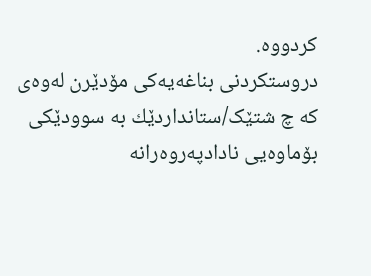کردووە.
دروستکردنی بناغەیەکی مۆدێرن لەوەی کە چ شتێک/ستانداردێك بە سوودێکی بۆماوەیی نادادپەروەرانە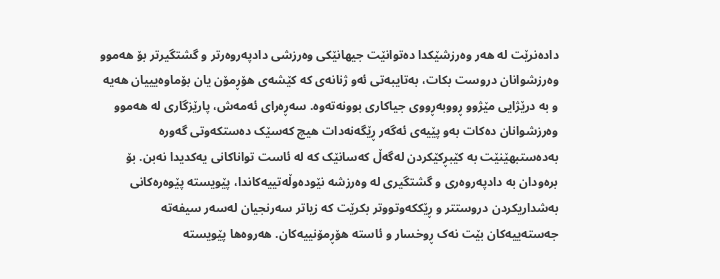دادەنرێت لە هەر وەرزشێکدا دەتوانێت جیهانێکی وەرزشی دادپەروەرتر و گشتگیرتر بۆ هەموو وەرزشوانان دروست بکات، بەتایبەتی ئەو ژنانەی کە کێشەی هۆڕمۆن یان بۆماوەیییان هەیە و بە درێژایی مێژوو ڕووبەڕووی جیاکاری بوونەتەوە. سەڕەرای ئەمەش، پارێزگاری لە هەموو وەرزشوانان دەکات بەو پێیەی ئەگەر ڕێگەنەدات هیچ کەسێک دەستکەوتی گەورە بەدەستبهێنێت بە کێبڕکێکردن لەگەڵ کەسانێک کە لە ئاست تواناکانی یەکدیدا نەبن. بۆ برەودان بە دادپەروەری و گشتگیری لە وەرزشە نێودەوڵەتییەکاندا، پێویستە پێوەرەکانی بەشداریکردن دروستتر و ڕێککەوتووتر بکرێت کە زیاتر سەرنجیان لەسەر سیفەتە جەستەییەکان بێت نەک ڕوخسار و ئاستە هۆڕمۆنییەکان. هەروەها پێویستە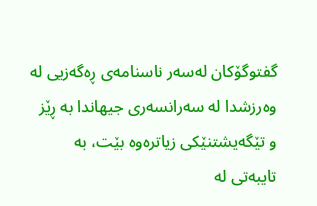گفتوگۆکان لەسەر ناسنامەی ڕەگەزیی لە وەرزشدا لە سەرانسەری جیهاندا بە ڕێز و تێگەیشتنێکی زیاترەوە بێت، بە تایبەتی لە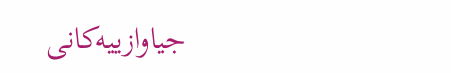جیاوازییەکانی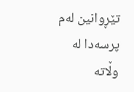تێڕوانین لەم پرسەدا لە وڵاتە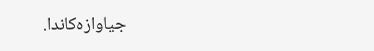جیاوازەکاندا.